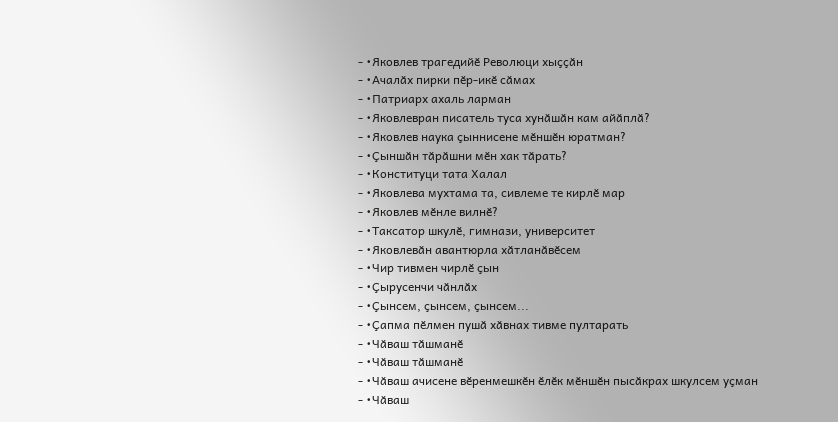- •Яковлев трагедийӗ Революци хыҫҫӑн
- •Ачалӑх пирки пӗр-икӗ сӑмах
- •Патриарх ахаль ларман
- •Яковлевран писатель туса хунӑшӑн кам айӑплӑ?
- •Яковлев наука ҫыннисене мӗншӗн юратман?
- •Ҫыншӑн тӑрӑшни мӗн хак тӑрать?
- •Конституци тата Халал
- •Яковлева мухтама та, сивлеме те кирлӗ мар
- •Яковлев мӗнле вилнӗ?
- •Таксатор шкулӗ, гимнази, университет
- •Яковлевӑн авантюрла хӑтланӑвӗсем
- •Чир тивмен чирлӗ ҫын
- •Ҫырусенчи чӑнлӑх
- •Ҫынсем, ҫынсем, ҫынсем...
- •Ҫапма пӗлмен пушӑ хӑвнах тивме пултарать
- •Чӑваш тӑшманӗ
- •Чӑваш тӑшманӗ
- •Чӑваш ачисене вӗренмешкӗн ӗлӗк мӗншӗн пысӑкрах шкулсем уҫман
- •Чӑваш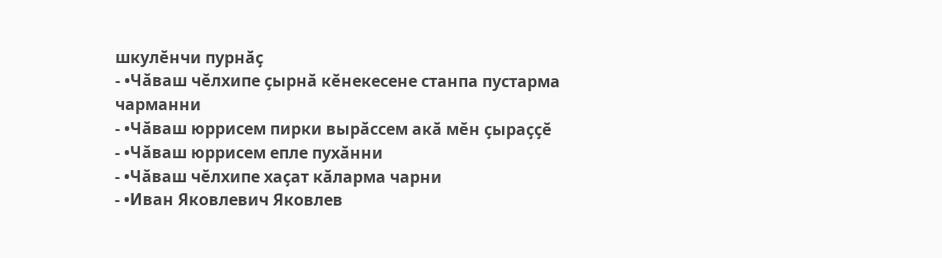шкулӗнчи пурнӑҫ
- •Чӑваш чӗлхипе ҫырнӑ кӗнекесене станпа пустарма чарманни
- •Чӑваш юррисем пирки вырӑссем акӑ мӗн ҫыраҫҫӗ
- •Чӑваш юррисем епле пухӑнни
- •Чӑваш чӗлхипе хаҫат кӑларма чарни
- •Иван Яковлевич Яковлев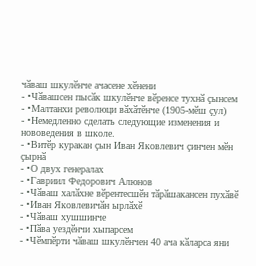чӑваш шкулӗнче ачасене хӗнени
- •Чӑвашсен пысӑк шкулӗнче вӗренсе тухнӑ ҫынсем
- •Малтанхи революци вӑхӑтӗнче (1905-мӗш ҫул)
- •Немедленно сделать следующие изменения и нововедения в школе.
- •Витӗр куракан ҫын Иван Яковлевич ҫинчен мӗн ҫырнӑ
- •О двух генералах
- •Гавриил Федорович Алюнов
- •Чӑваш халӑхне вӗрентесшӗн тӑрӑшакансен пухӑвӗ
- •Иван Яковлевичӑн ырлӑхӗ
- •Чӑваш хушшинче
- •Пӑва уездӗнчи хыпарсем
- •Чӗмпӗрти чӑваш шкулӗнчен 40 ача кӑларса яни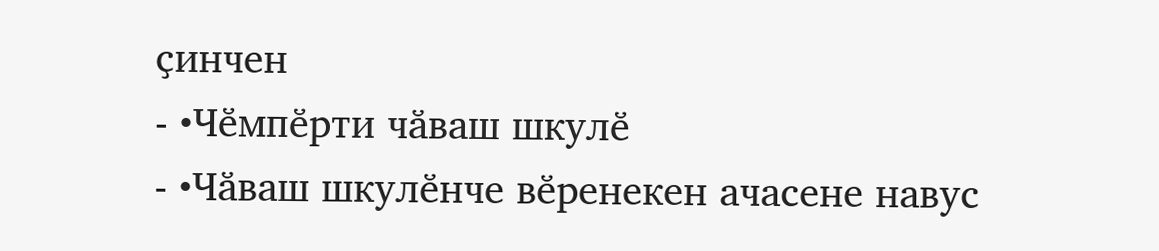ҫинчен
- •Чӗмпӗрти чӑваш шкулӗ
- •Чӑваш шкулӗнче вӗренекен ачасене навус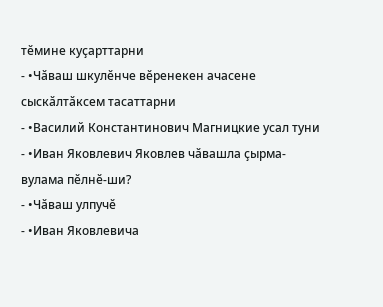тӗмине куҫарттарни
- •Чӑваш шкулӗнче вӗренекен ачасене сыскӑлтӑксем тасаттарни
- •Василий Константинович Магницкие усал туни
- •Иван Яковлевич Яковлев чӑвашла ҫырма-вулама пӗлнӗ-ши?
- •Чӑваш улпучӗ
- •Иван Яковлевича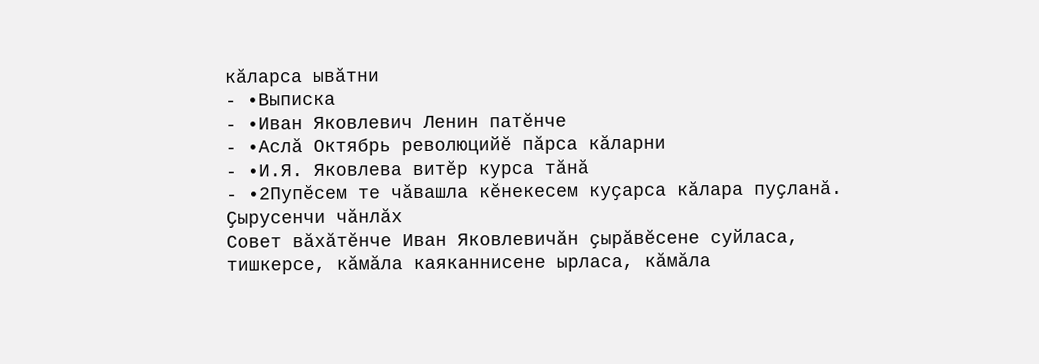кӑларса ывӑтни
- •Выписка
- •Иван Яковлевич Ленин патӗнче
- •Аслӑ Октябрь революцийӗ пӑрса кӑларни
- •И.Я. Яковлева витӗр курса тӑнӑ
- •2Пупӗсем те чӑвашла кӗнекесем куҫарса кӑлара пуҫланӑ.
Ҫырусенчи чӑнлӑх
Совет вӑхӑтӗнче Иван Яковлевичӑн ҫырӑвӗсене суйласа, тишкерсе, кӑмӑла каяканнисене ырласа, кӑмӑла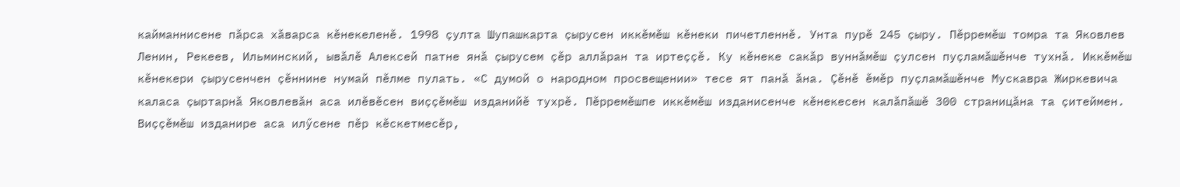кайманнисене пӑрса хӑварса кӗнекеленӗ. 1998 ҫулта Шупашкарта ҫырусен иккӗмӗш кӗнеки пичетленнӗ. Унта пурӗ 245 ҫыру. Пӗрремӗш томра та Яковлев Ленин, Рекеев, Ильминский, ывӑлӗ Алексей патне янӑ ҫырусем ҫӗр аллӑран та иртеҫҫӗ. Ку кӗнеке сакӑр вуннӑмӗш ҫулсен пуҫламӑшӗнче тухнӑ. Иккӗмӗш кӗнекери ҫырусенчен ҫӗннине нумай пӗлме пулать. «С думой о народном просвещении» тесе ят панӑ ӑна. Ҫӗнӗ ӗмӗр пуҫламӑшӗнче Мускавра Жиркевича каласа ҫыртарнӑ Яковлевӑн аса илӗвӗсен виҫҫӗмӗш изданийӗ тухрӗ. Пӗрремӗшпе иккӗмӗш изданисенче кӗнекесен калӑпӑшӗ 300 страницӑна та ҫитеймен. Виҫҫӗмӗш изданире аса илӳсене пӗр кӗскетмесӗр,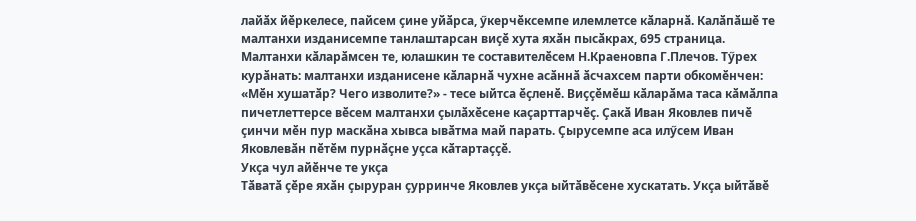лайӑх йӗркелесе, пайсем ҫине уйӑрса, ӳкерчӗксемпе илемлетсе кӑларнӑ. Калӑпӑшӗ те малтанхи изданисемпе танлаштарсан виҫӗ хута яхӑн пысӑкрах, 695 страница. Малтанхи кӑларӑмсен те, юлашкин те составителӗсем Н.Краеновпа Г.Плечов. Тӳрех курӑнать: малтанхи изданисене кӑларнӑ чухне асӑннӑ ӑсчахсем парти обкомӗнчен: «Мӗн хушатӑр? Чего изволите?» - тесе ыйтса ӗҫленӗ. Виҫҫӗмӗш кӑларӑма таса кӑмӑлпа пичетлеттерсе вӗсем малтанхи ҫылӑхӗсене каҫарттарчӗҫ. Ҫакӑ Иван Яковлев пичӗ ҫинчи мӗн пур маскӑна хывса ывӑтма май парать. Ҫырусемпе аса илӳсем Иван Яковлевӑн пӗтӗм пурнӑҫне уҫса кӑтартаҫҫӗ.
Укҫа чул айӗнче те укҫа
Тӑватӑ ҫӗре яхӑн ҫыруран ҫурринче Яковлев укҫа ыйтӑвӗсене хускатать. Укҫа ыйтӑвӗ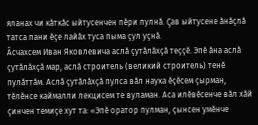яланах чи кӑткӑс ыйтусенчен пӗри пулнӑ. Ҫав ыйтусене ӑнӑҫлӑ татса пани ӗҫе лайӑх туса пыма ҫул уҫнӑ.
Ӑсчахсем Иван Яковлевича аслӑ ҫутӑлӑхҫӑ теҫҫӗ. Эпӗ ӑна аслӑ ҫутӑлӑхҫӑ мар, аслӑ строитель (великий строитель) тенӗ пулӑттӑм. Аслӑ ҫутӑлӑхҫӑ пулса вӑл наука ӗҫӗсем ҫырман, тӗлӗнсе каймалли лекцисем те вуламан. Аса илӗвӗсенче вӑл хӑй ҫинчен темиҫе хут та: «Эпӗ оратор пулман, ҫынсен умӗнче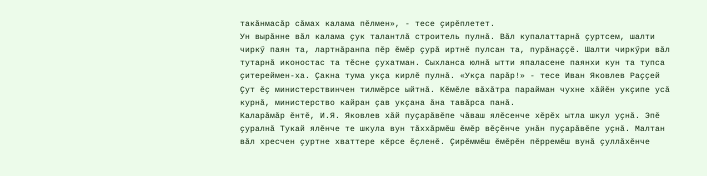такӑнмасӑр сӑмах калама пӗлмен», - тесе ҫирӗплетет.
Ун вырӑнне вӑл калама ҫук талантлӑ строитель пулнӑ. Вӑл купалаттарнӑ ҫуртсем, шалти чиркӳ паян та, лартнӑранпа пӗр ӗмӗр ҫурӑ иртнӗ пулсан та, пурӑнаҫҫӗ. Шалти чиркӳри вӑл тутарнӑ иконостас та тӗсне ҫухатман. Сыхланса юлнӑ ытти япаласене паянхи кун та тупса ҫитереймен-ха. Ҫакна тума укҫа кирлӗ пулнӑ. «Укҫа парӑр!» - тесе Иван Яковлев Раҫҫей Ҫут ӗҫ министерствинчен тилмӗрсе ыйтнӑ. Кӗмӗле вӑхӑтра парайман чухне хӑйӗн укҫипе усӑ курнӑ, министерство кайран ҫав укҫана ӑна тавӑрса панӑ.
Каларӑмӑр ӗнтӗ, И.Я. Яковлев хӑй пуҫарӑвӗпе чӑваш ялӗсенче хӗрӗх ытла шкул уҫнӑ. Эпӗ ҫуралнӑ Тукай ялӗнче те шкула вун тӑххӑрмӗш ӗмӗр вӗҫӗнче унӑн пуҫарӑвӗпе уҫнӑ. Малтан вӑл хресчен ҫуртне хваттере кӗрсе ӗҫленӗ. Ҫирӗммӗш ӗмӗрӗн пӗрремӗш вунӑ ҫуллӑхӗнче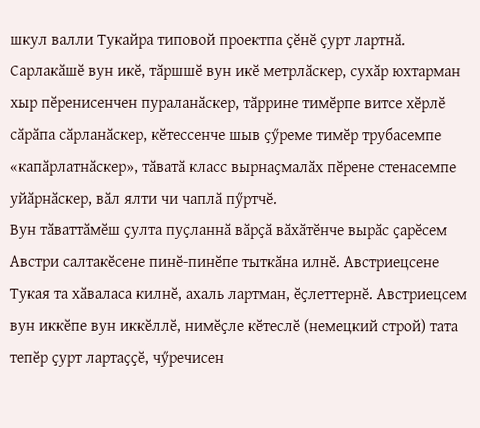шкул валли Тукайра типовой проектпа ҫӗнӗ ҫурт лартнӑ. Сарлакӑшӗ вун икӗ, тӑршшӗ вун икӗ метрлӑскер, сухӑр юхтарман хыр пӗренисенчен пураланӑскер, тӑррине тимӗрпе витсе хӗрлӗ сӑрӑпа сӑрланӑскер, кӗтессенче шыв ҫӳреме тимӗр трубасемпе «капӑрлатнӑскер», тӑватӑ класс вырнаҫмалӑх пӗрене стенасемпе уйӑрнӑскер, вӑл ялти чи чаплӑ пӳртчӗ.
Вун тӑваттӑмӗш ҫулта пуҫланнӑ вӑрҫӑ вӑхӑтӗнче вырӑс ҫарӗсем Австри салтакӗсене пинӗ-пинӗпе тыткӑна илнӗ. Австриецсене Тукая та хӑваласа килнӗ, ахаль лартман, ӗҫлеттернӗ. Австриецсем вун иккӗпе вун иккӗллӗ, нимӗҫле кӗтеслӗ (немецкий строй) тата тепӗр ҫурт лартаҫҫӗ, чӳречисен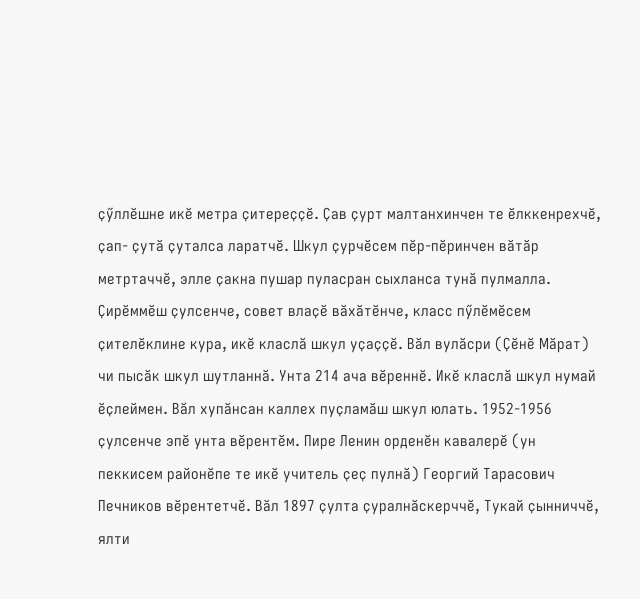ҫӳллӗшне икӗ метра ҫитереҫҫӗ. Ҫав ҫурт малтанхинчен те ӗлккенрехчӗ, ҫап- ҫутӑ ҫуталса ларатчӗ. Шкул ҫурчӗсем пӗр-пӗринчен вӑтӑр метртаччӗ, элле ҫакна пушар пуласран сыхланса тунӑ пулмалла. Ҫирӗммӗш ҫулсенче, совет влаҫӗ вӑхӑтӗнче, класс пӳлӗмӗсем ҫителӗклине кура, икӗ класлӑ шкул уҫаҫҫӗ. Вӑл вулӑсри (Ҫӗнӗ Мӑрат) чи пысӑк шкул шутланнӑ. Унта 214 ача вӗреннӗ. Икӗ класлӑ шкул нумай ӗҫлеймен. Вӑл хупӑнсан каллех пуҫламӑш шкул юлать. 1952-1956 ҫулсенче эпӗ унта вӗрентӗм. Пире Ленин орденӗн кавалерӗ (ун пеккисем районӗпе те икӗ учитель ҫеҫ пулнӑ) Георгий Тарасович Печников вӗрентетчӗ. Вӑл 1897 ҫулта ҫуралнӑскерччӗ, Тукай ҫынниччӗ, ялти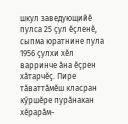шкул заведующийӗ пулса 25 ҫул ӗҫленӗ, сыпма юратнине пула 1956 ҫулхи хӗл варринче ӑна ӗҫрен хӑтарчӗҫ. Пире тӑваттӑмӗш класран кӳршӗре пурӑнакан хӗрарӑм-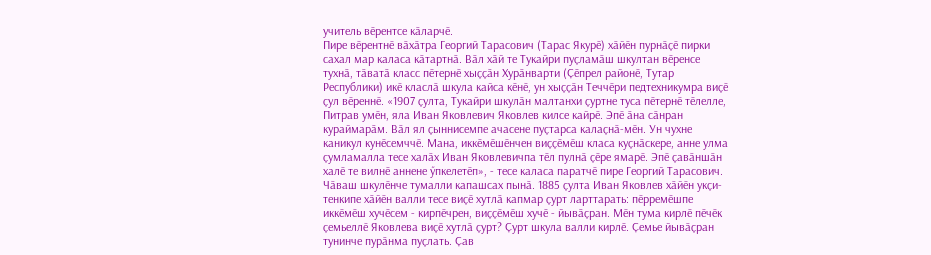учитель вӗрентсе кӑларчӗ.
Пире вӗрентнӗ вӑхӑтра Георгий Тарасович (Тарас Якурӗ) хӑйӗн пурнӑҫӗ пирки сахал мар каласа кӑтартнӑ. Вӑл хӑй те Тукайри пуҫламӑш шкултан вӗренсе тухнӑ, тӑватӑ класс пӗтернӗ хыҫҫӑн Хурӑнварти (Ҫӗпрел районӗ, Тутар Республики) икӗ класлӑ шкула кайса кӗнӗ, ун хыҫҫӑн Теччӗри педтехникумра виҫӗ ҫул вӗреннӗ. «1907 ҫулта, Тукайри шкулӑн малтанхи ҫуртне туса пӗтернӗ тӗлелле, Питрав умӗн, яла Иван Яковлевич Яковлев килсе кайрӗ. Эпӗ ӑна сӑнран кураймарӑм. Вӑл ял ҫыннисемпе ачасене пуҫтарса калаҫнӑ-мӗн. Ун чухне каникул кунӗсемччӗ. Мана, иккӗмӗшӗнчен виҫҫӗмӗш класа куҫнӑскере, анне улма ҫумламалла тесе халӑх Иван Яковлевичпа тӗл пулнӑ ҫӗре ямарӗ. Эпӗ ҫавӑншӑн халӗ те вилнӗ аннене ӳпкелетӗп», - тесе каласа паратчӗ пире Георгий Тарасович.
Чӑваш шкулӗнче тумалли капашсах пынӑ. 1885 ҫулта Иван Яковлев хӑйӗн укҫи-тенкипе хӑйӗн валли тесе виҫӗ хутлӑ капмар ҫурт ларттарать: пӗрремӗшпе иккӗмӗш хучӗсем - кирпӗчрен, виҫҫӗмӗш хучӗ - йывӑҫран. Мӗн тума кирлӗ пӗчӗк ҫемьеллӗ Яковлева виҫӗ хутлӑ ҫурт? Ҫурт шкула валли кирлӗ. Ҫемье йывӑҫран тунинче пурӑнма пуҫлать. Ҫав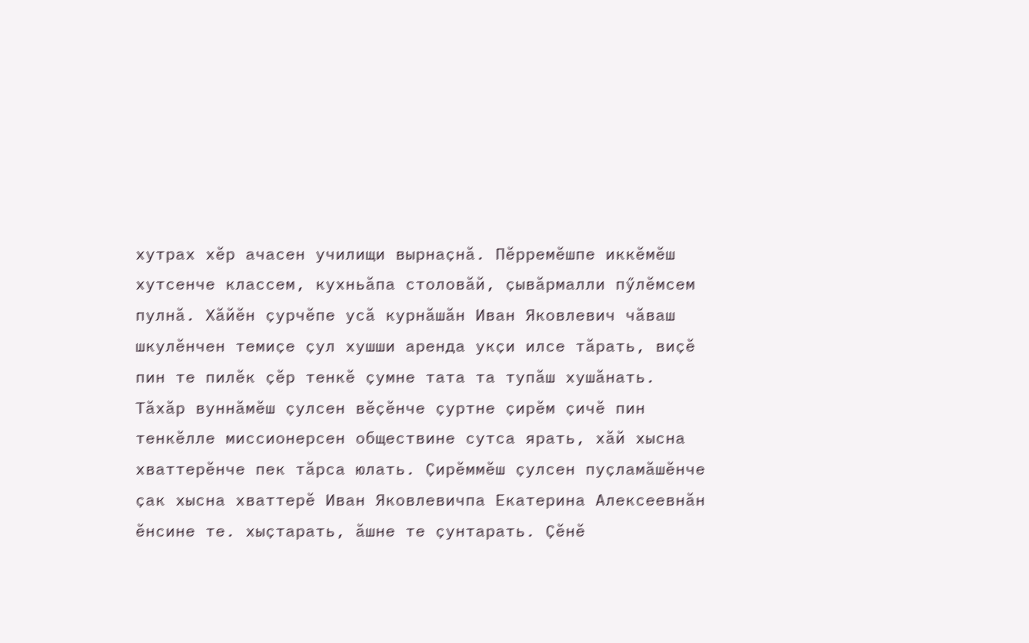хутрах хӗр ачасен училищи вырнаҫнӑ. Пӗрремӗшпе иккӗмӗш хутсенче классем, кухньӑпа столовӑй, ҫывӑрмалли пӳлӗмсем пулнӑ. Хӑйӗн ҫурчӗпе усӑ курнӑшӑн Иван Яковлевич чӑваш шкулӗнчен темиҫе ҫул хушши аренда укҫи илсе тӑрать, виҫӗ пин те пилӗк ҫӗр тенкӗ ҫумне тата та тупӑш хушӑнать. Тӑхӑр вуннӑмӗш ҫулсен вӗҫӗнче ҫуртне ҫирӗм ҫичӗ пин тенкӗлле миссионерсен обществине сутса ярать, хӑй хысна хваттерӗнче пек тӑрса юлать. Ҫирӗммӗш ҫулсен пуҫламӑшӗнче ҫак хысна хваттерӗ Иван Яковлевичпа Екатерина Алексеевнӑн ӗнсине те. хыҫтарать, ӑшне те ҫунтарать. Ҫӗнӗ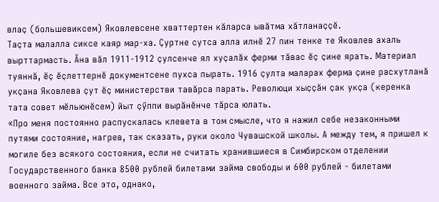влаҫ (большевиксем) Яковлевсене хваттертен кӑларса ывӑтма хӑтланаҫҫӗ.
Таҫта малалла сиксе каяр мар-ха. Ҫуртне сутса алла илнӗ 27 пин тенке те Яковлев ахаль вырттармасть. Ӑна вӑл 1911-1912 ҫулсенче ял хуҫалӑх ферми тӑвас ӗҫ ҫине ярать. Материал туяннӑ, ӗҫ ӗҫлеттернӗ документсене пухса пырать. 1916 ҫулта маларах ферма ҫине расхутланӑ укҫана Яковлева ҫут ӗҫ министерстви тавӑрса парать. Революци хыҫҫӑн ҫак укҫа (керенка тата совет мӗльюнӗсем) йыт ҫӳппи вырӑнӗнче тӑрса юлать.
«Про меня постоянно распускалась клевета в том смысле, что я нажил себе незаконными путями состояние, нагрев, так сказать, руки около Чувашской школы. А между тем, я пришел к могиле без всякого состояния, если не считать хранившиеся в Симбирском отделении Государственного банка 8500 рублей билетами займа свободы и 600 рублей - билетами военного займа. Все это, однако,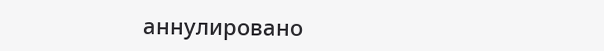аннулировано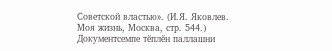Советской властью». (И.Я. Яковлев. Моя жизнь, Москва, стр. 544.)
Документсемпе тӗплӗн паллашни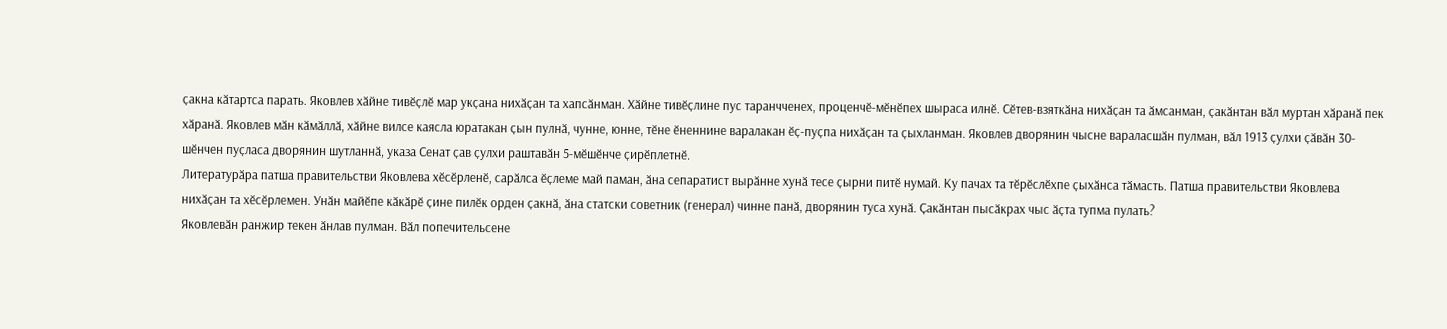ҫакна кӑтартса парать. Яковлев хӑйне тивӗҫлӗ мар укҫана нихӑҫан та хапсӑнман. Хӑйне тивӗҫлине пус таранчченех, проценчӗ-мӗнӗпех шыраса илнӗ. Сӗтев-взяткӑна нихӑҫан та ӑмсанман, ҫакӑнтан вӑл муртан хӑранӑ пек хӑранӑ. Яковлев мӑн кӑмӑллӑ, хӑйне вилсе каясла юратакан ҫын пулнӑ, чунне, юнне, тӗне ӗненнине варалакан ӗҫ-пуҫпа нихӑҫан та ҫыхланман. Яковлев дворянин чысне вараласшӑн пулман, вӑл 1913 ҫулхи ҫӑвӑн 30-шӗнчен пуҫласа дворянин шутланнӑ, указа Сенат ҫав ҫулхи раштавӑн 5-мӗшӗнче ҫирӗплетнӗ.
Литературӑра патша правительстви Яковлева хӗсӗрленӗ, сарӑлса ӗҫлеме май паман, ӑна сепаратист вырӑнне хунӑ тесе ҫырни питӗ нумай. Ку пачах та тӗрӗслӗхпе ҫыхӑнса тӑмасть. Патша правительстви Яковлева нихӑҫан та хӗсӗрлемен. Унӑн майӗпе кӑкӑрӗ ҫине пилӗк орден ҫакнӑ, ӑна статски советник (генерал) чинне панӑ, дворянин туса хунӑ. Ҫакӑнтан пысӑкрах чыс ӑҫта тупма пулать?
Яковлевӑн ранжир текен ӑнлав пулман. Вӑл попечительсене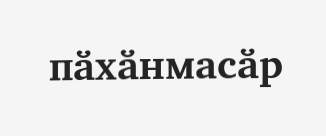пӑхӑнмасӑр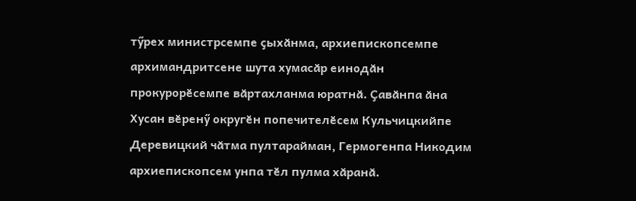тӳрех министрсемпе ҫыхӑнма, архиепископсемпе архимандритсене шута хумасӑр еинодӑн прокурорӗсемпе вӑртахланма юратнӑ. Ҫавӑнпа ӑна Хусан вӗренӳ округӗн попечителӗсем Кульчицкийпе Деревицкий чӑтма пултарайман, Гермогенпа Никодим архиепископсем унпа тӗл пулма хӑранӑ.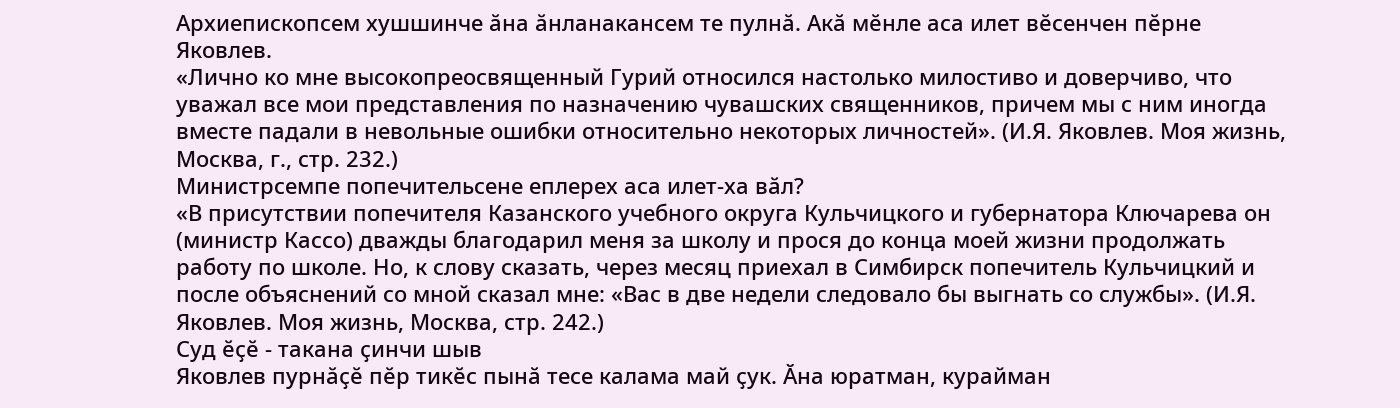Архиепископсем хушшинче ӑна ӑнланакансем те пулнӑ. Акӑ мӗнле аса илет вӗсенчен пӗрне Яковлев.
«Лично ко мне высокопреосвященный Гурий относился настолько милостиво и доверчиво, что уважал все мои представления по назначению чувашских священников, причем мы с ним иногда вместе падали в невольные ошибки относительно некоторых личностей». (И.Я. Яковлев. Моя жизнь, Москва, г., стр. 232.)
Министрсемпе попечительсене еплерех аса илет-ха вӑл?
«В присутствии попечителя Казанского учебного округа Кульчицкого и губернатора Ключарева он (министр Кассо) дважды благодарил меня за школу и прося до конца моей жизни продолжать работу по школе. Но, к слову сказать, через месяц приехал в Симбирск попечитель Кульчицкий и после объяснений со мной сказал мне: «Вас в две недели следовало бы выгнать со службы». (И.Я. Яковлев. Моя жизнь, Москва, стр. 242.)
Суд ӗҫӗ - такана ҫинчи шыв
Яковлев пурнӑҫӗ пӗр тикӗс пынӑ тесе калама май ҫук. Ӑна юратман, курайман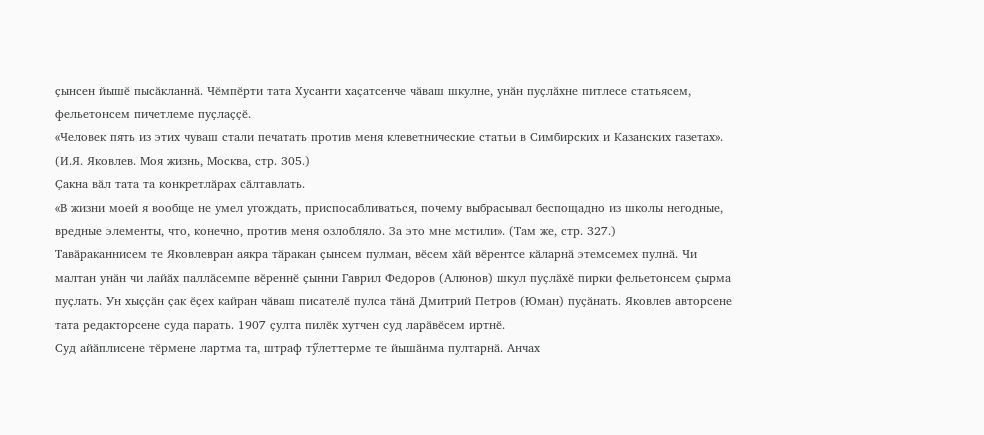ҫынсен йышӗ пысӑкланнӑ. Чӗмпӗрти тата Хусанти хаҫатсенче чӑваш шкулне, унӑн пуҫлӑхне питлесе статьясем, фельетонсем пичетлеме пуҫлаҫҫӗ.
«Человек пять из этих чуваш стали печатать против меня клеветнические статьи в Симбирских и Казанских газетах». (И.Я. Яковлев. Моя жизнь, Москва, стр. 305.)
Ҫакна вӑл тата та конкретлӑрах сӑлтавлать.
«В жизни моей я вообще не умел угождать, приспосабливаться, почему выбрасывал беспощадно из школы негодные, вредные элементы, что, конечно, против меня озлобляло. За это мне мстили». (Там же, стр. 327.)
Тавӑраканнисем те Яковлевран аякра тӑракан ҫынсем пулман, вӗсем хӑй вӗрентсе кӑларнӑ этемсемех пулнӑ. Чи малтан унӑн чи лайӑх паллӑсемпе вӗреннӗ ҫынни Гаврил Федоров (Алюнов) шкул пуҫлӑхӗ пирки фельетонсем ҫырма пуҫлать. Ун хыҫҫӑн ҫак ӗҫех кайран чӑваш писателӗ пулса тӑнӑ Дмитрий Петров (Юман) пуҫӑнать. Яковлев авторсене тата редакторсене суда парать. 1907 ҫулта пилӗк хутчен суд ларӑвӗсем иртнӗ.
Суд айӑплисене тӗрмене лартма та, штраф тӳлеттерме те йышӑнма пултарнӑ. Анчах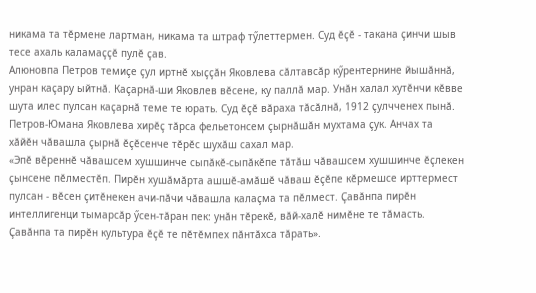никама та тӗрмене лартман, никама та штраф тӳлеттермен. Суд ӗҫӗ - такана ҫинчи шыв тесе ахаль каламаҫҫӗ пулӗ ҫав.
Алюновпа Петров темиҫе ҫул иртнӗ хыҫҫӑн Яковлева сӑлтавсӑр кӳрентернине йышӑннӑ, унран каҫару ыйтнӑ. Каҫарнӑ-ши Яковлев вӗсене, ку паллӑ мар. Унӑн халал хутӗнчи кӗвве шута илес пулсан каҫарнӑ теме те юрать. Суд ӗҫӗ вӑраха тӑсӑлнӑ, 1912 ҫулчченех пынӑ. Петров-Юмана Яковлева хирӗҫ тӑрса фельетонсем ҫырнӑшӑн мухтама ҫук. Анчах та хӑйӗн чӑвашла ҫырнӑ ӗҫӗсенче тӗрӗс шухӑш сахал мар.
«Эпӗ вӗреннӗ чӑвашсем хушшинче сыпӑкӗ-сыпӑкӗпе тӑтӑш чӑвашсем хушшинче ӗҫлекен ҫынсене пӗлместӗп. Пирӗн хушӑмӑрта ашшӗ-амӑшӗ чӑваш ӗҫӗпе кӗрмешсе ирттермест пулсан - вӗсен ҫитӗнекен ачи-пӑчи чӑвашла калаҫма та пӗлмест. Ҫавӑнпа пирӗн интеллигенци тымарсӑр ӳсен-тӑран пек: унӑн тӗрекӗ, вӑй-халӗ нимӗне те тӑмасть. Ҫавӑнпа та пирӗн культура ӗҫӗ те пӗтӗмпех пӑнтӑхса тӑрать».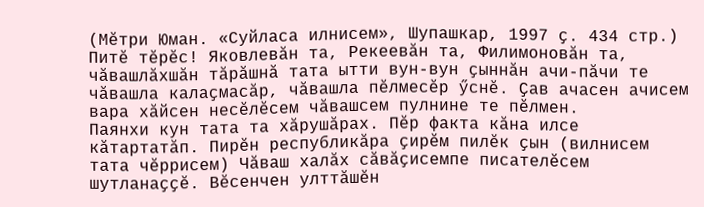(Мӗтри Юман. «Суйласа илнисем», Шупашкар, 1997 ҫ. 434 стр.)
Питӗ тӗрӗс! Яковлевӑн та, Рекеевӑн та, Филимоновӑн та, чӑвашлӑхшӑн тӑрӑшнӑ тата ытти вун-вун ҫыннӑн ачи-пӑчи те чӑвашла калаҫмасӑр, чӑвашла пӗлмесӗр ӳснӗ. Ҫав ачасен ачисем вара хӑйсен несӗлӗсем чӑвашсем пулнине те пӗлмен.
Паянхи кун тата та хӑрушӑрах. Пӗр факта кӑна илсе кӑтартатӑп. Пирӗн республикӑра ҫирӗм пилӗк ҫын (вилнисем тата чӗррисем) Чӑваш халӑх сӑвӑҫисемпе писателӗсем шутланаҫҫӗ. Вӗсенчен улттӑшӗн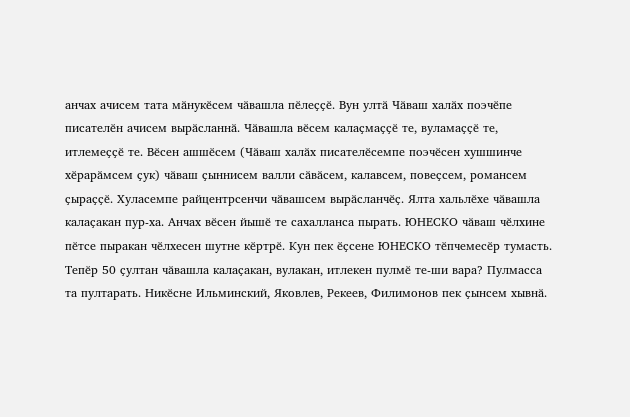анчах ачисем тата мӑнукӗсем чӑвашла пӗлеҫҫӗ. Вун ултӑ Чӑваш халӑх поэчӗпе писателӗн ачисем вырӑсланнӑ. Чӑвашла вӗсем калаҫмаҫҫӗ те, вуламаҫҫӗ те, итлемеҫҫӗ те. Вӗсен ашшӗсем (Чӑваш халӑх писателӗсемпе поэчӗсен хушшинче хӗрарӑмсем ҫук) чӑваш ҫыннисем валли сӑвӑсем, калавсем, повеҫсем, романсем ҫыраҫҫӗ. Хуласемпе райцентрсенчи чӑвашсем вырӑсланчӗҫ. Ялта хальлӗхе чӑвашла калаҫакан пур-ха. Анчах вӗсен йышӗ те сахалланса пырать. ЮНЕСКО чӑваш чӗлхине пӗтсе пыракан чӗлхесен шутне кӗртрӗ. Кун пек ӗҫсене ЮНЕСКО тӗпчемесӗр тумасть. Тепӗр 50 ҫултан чӑвашла калаҫакан, вулакан, итлекен пулмӗ те-ши вара? Пулмасса та пултарать. Никӗсне Ильминский, Яковлев, Рекеев, Филимонов пек ҫынсем хывнӑ.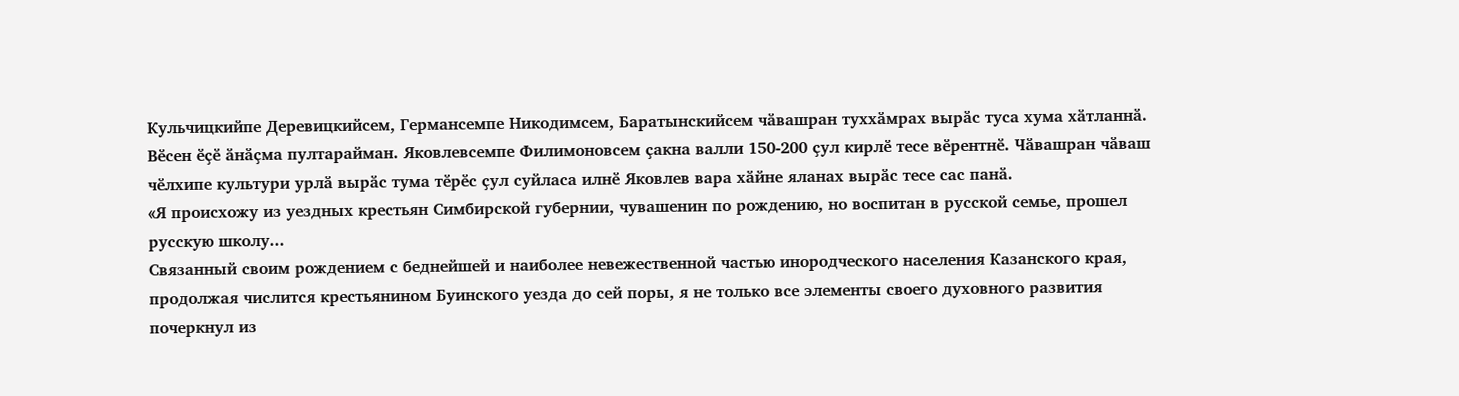Кульчицкийпе Деревицкийсем, Германсемпе Никодимсем, Баратынскийсем чӑвашран туххӑмрах вырӑс туса хума хӑтланнӑ. Вӗсен ӗҫӗ ӑнӑҫма пултарайман. Яковлевсемпе Филимоновсем ҫакна валли 150-200 ҫул кирлӗ тесе вӗрентнӗ. Чӑвашран чӑваш чӗлхипе культури урлӑ вырӑс тума тӗрӗс ҫул суйласа илнӗ Яковлев вара хӑйне яланах вырӑс тесе сас панӑ.
«Я происхожу из уездных крестьян Симбирской губернии, чувашенин по рождению, но воспитан в русской семье, прошел русскую школу...
Связанный своим рождением с беднейшей и наиболее невежественной частью инородческого населения Казанского края, продолжая числится крестьянином Буинского уезда до сей поры, я не только все элементы своего духовного развития почеркнул из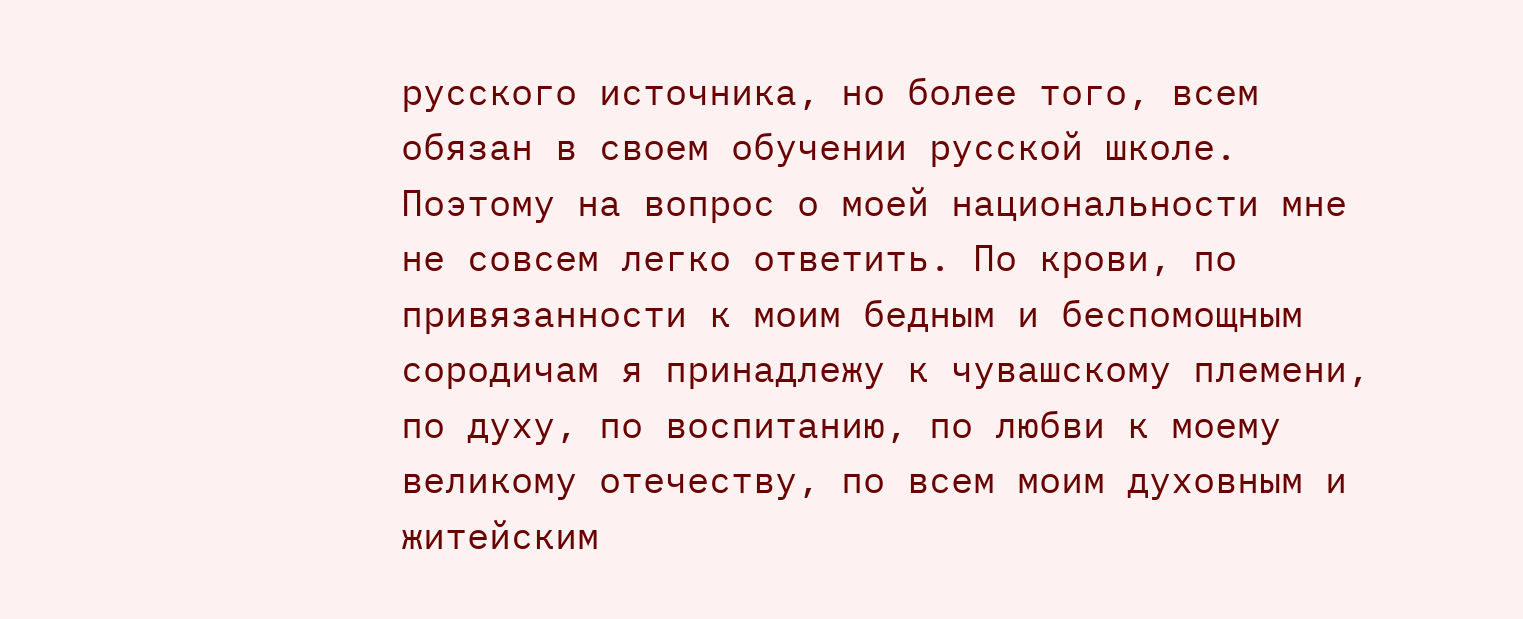русского источника, но более того, всем обязан в своем обучении русской школе. Поэтому на вопрос о моей национальности мне не совсем легко ответить. По крови, по привязанности к моим бедным и беспомощным сородичам я принадлежу к чувашскому племени, по духу, по воспитанию, по любви к моему великому отечеству, по всем моим духовным и житейским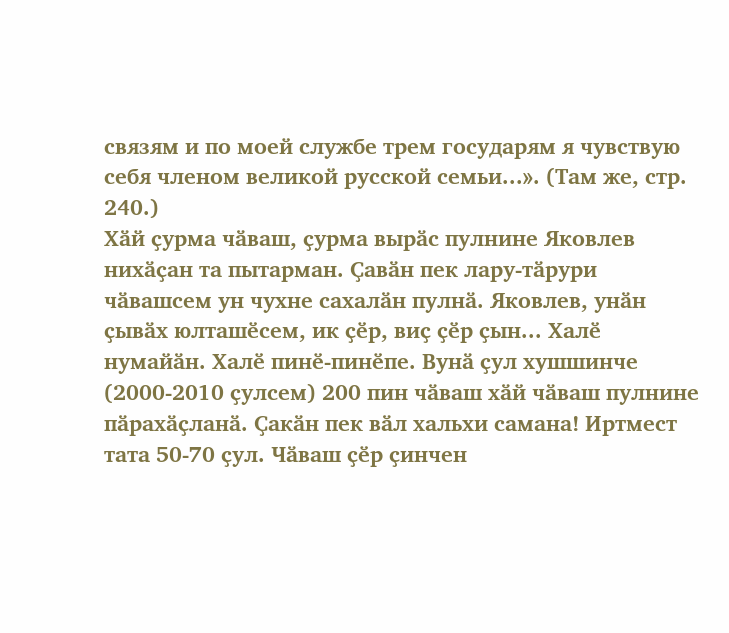связям и по моей службе трем государям я чувствую себя членом великой русской семьи...». (Там же, стр. 240.)
Хӑй ҫурма чӑваш, ҫурма вырӑс пулнине Яковлев нихӑҫан та пытарман. Ҫавӑн пек лару-тӑрури чӑвашсем ун чухне сахалӑн пулнӑ. Яковлев, унӑн ҫывӑх юлташӗсем, ик ҫӗр, виҫ ҫӗр ҫын... Халӗ нумайӑн. Халӗ пинӗ-пинӗпе. Вунӑ ҫул хушшинче (2000-2010 ҫулсем) 200 пин чӑваш хӑй чӑваш пулнине пӑрахӑҫланӑ. Ҫакӑн пек вӑл хальхи самана! Иртмест тата 50-70 ҫул. Чӑваш ҫӗр ҫинчен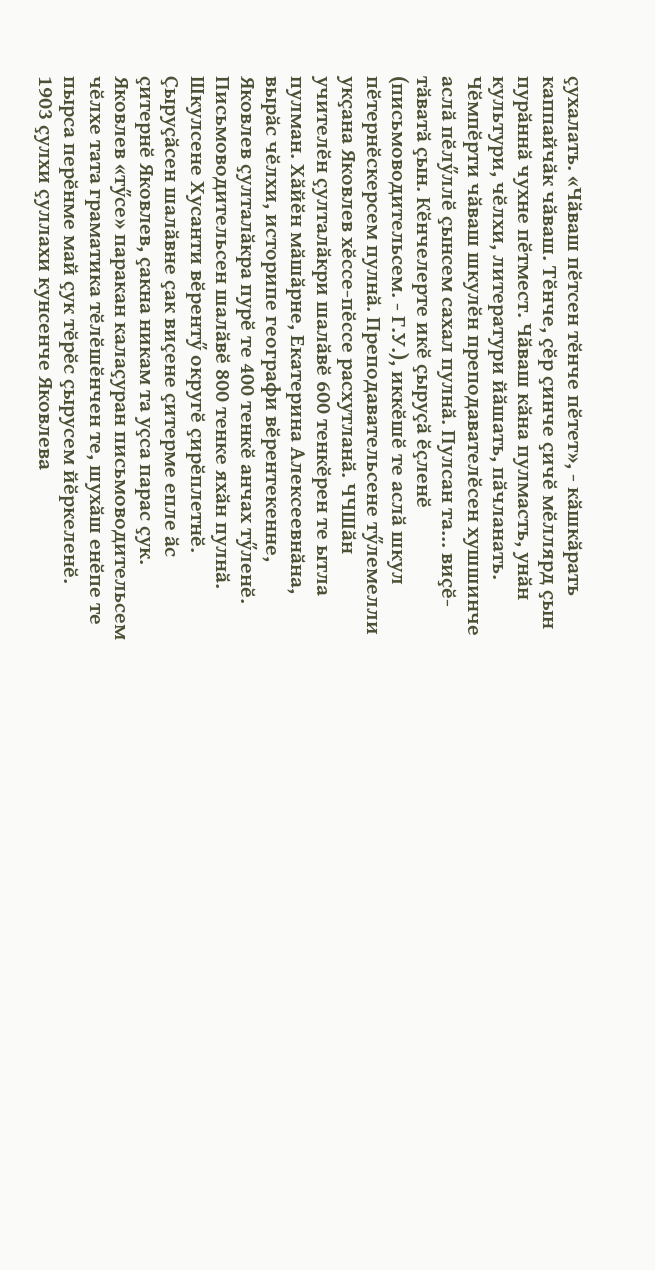ҫухалать. «Чӑваш пӗтсен тӗнче пӗтет», - кӑшкӑрать каппайчӑк чӑваш. Тӗнче, ҫӗр ҫинче ҫичӗ мӗллярд ҫын пурӑннӑ чухне пӗтмест. Чӑваш кӑна пулмасть, унӑн культури, чӗлхи, литератури йӑшать, пӑчланать.
Чӗмпӗрти чӑваш шкулӗн преподавателӗсен хушшинче аслӑ пӗлӳллӗ ҫынсем сахал пулнӑ. Пулсан та... виҫӗ-тӑватӑ ҫын. Кӗнчелерте икӗ ҫыруҫӑ ӗҫленӗ (письмоводительсем. - Г.У.), иккӗшӗ те аслӑ шкул пӗтернӗскерсем пулнӑ. Преподавательсене тӳлемелли укҫана Яковлев хӗссе-пӗссе расхутланӑ. ЧЧШӑн учителӗн ҫулталӑкри шалӑвӗ 600 тенкӗрен те ытла пулман. Хӑйӗн мӑшӑрне, Екатерина Алексеевнӑна, вырӑс чӗлхи, историпе географи вӗрентекенне, Яковлев ҫулталӑкра пурӗ те 400 тенкӗ анчах тӳленӗ. Письмоводительсен шалӑвӗ 800 тенке яхӑн пулнӑ. Шкулсене Хусанти вӗрентӳ округӗ ҫирӗплетнӗ. Ҫыруҫӑсен шалӑвне ҫак виҫене ҫитерме епле ӑс ҫитернӗ Яковлев, ҫакна никам та уҫса парас ҫук. Яковлев «тӳсе» паракан калаҫуран письмоводительсем чӗлхе тата граматика тӗлӗшӗнчен те, шухӑш енӗпе те пырса перӗнме май ҫук тӗрӗс ҫырусем йӗркеленӗ.
1903 ҫулхи ҫуллахи кунсенче Яковлева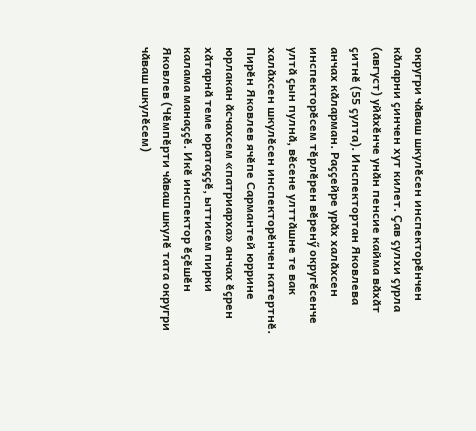округри чӑваш шкулӗсен инспекторӗнчен кӑларни ҫинчен хут килет. Ҫав ҫулхи ҫурла (август) уйӑхӗнче унӑн пенсие кайма вӑхӑт ҫитнӗ (55 ҫулта). Инспектортан Яковлева анчах кӑларман. Раҫҫейре урӑх халӑхсен инспекторӗсем тӗрлӗрен вӗренӳ округӗсенче ултӑ ҫын пулнӑ, вӗсене улттӑшне те вак халӑхсен шкулӗсен инспекторӗнчен катертнӗ. Пирӗн Яковлев ячӗпе Сармантей юррине юрлакан ӑсчахсем «патриарха» анчах ӗҫрен хӑтарнӑ теме юратаҫҫӗ, ыттисем пирки калама манаҫҫӗ. Икӗ инспектор ӗҫӗшӗн Яковлев (Чӗмпӗрти чӑваш шкулӗ тата округри чӑваш шкулӗсем)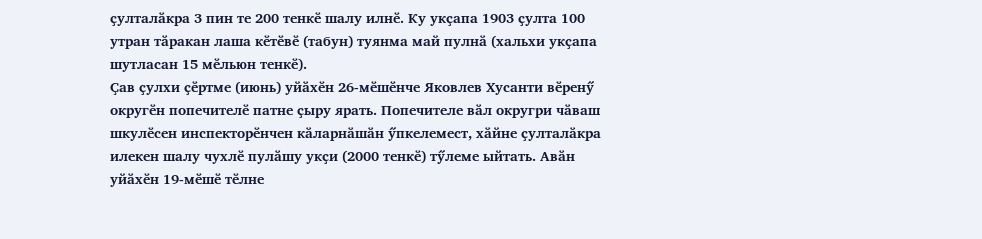ҫулталӑкра 3 пин те 200 тенкӗ шалу илнӗ. Ку укҫапа 1903 ҫулта 100 утран тӑракан лаша кӗтӗвӗ (табун) туянма май пулнӑ (хальхи укҫапа шутласан 15 мӗльюн тенкӗ).
Ҫав ҫулхи ҫӗртме (июнь) уйӑхӗн 26-мӗшӗнче Яковлев Хусанти вӗренӳ округӗн попечителӗ патне ҫыру ярать. Попечителе вӑл округри чӑваш шкулӗсен инспекторӗнчен кӑларнӑшӑн ӳпкелемест, хӑйне ҫулталӑкра илекен шалу чухлӗ пулӑшу укҫи (2000 тенкӗ) тӳлеме ыйтать. Авӑн уйӑхӗн 19-мӗшӗ тӗлне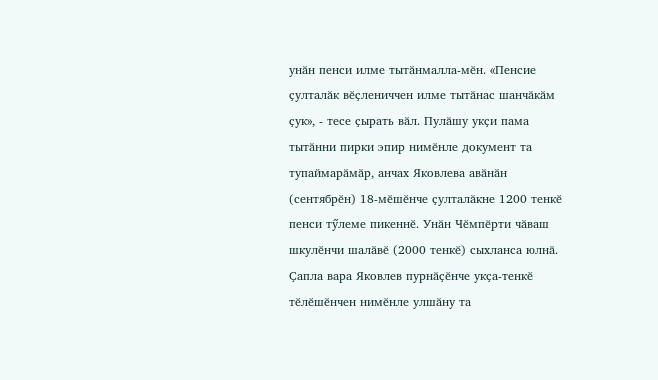унӑн пенси илме тытӑнмалла-мӗн. «Пенсие ҫулталӑк вӗҫлениччен илме тытӑнас шанчӑкӑм ҫук», - тесе ҫырать вӑл. Пулӑшу укҫи пама тытӑнни пирки эпир нимӗнле документ та тупаймарӑмӑр, анчах Яковлева авӑнӑн (сентябрӗн) 18-мӗшӗнче ҫулталӑкне 1200 тенкӗ пенси тӳлеме пикеннӗ. Унӑн Чӗмпӗрти чӑваш шкулӗнчи шалӑвӗ (2000 тенкӗ) сыхланса юлнӑ. Ҫапла вара Яковлев пурнӑҫӗнче укҫа-тенкӗ тӗлӗшӗнчен нимӗнле улшӑну та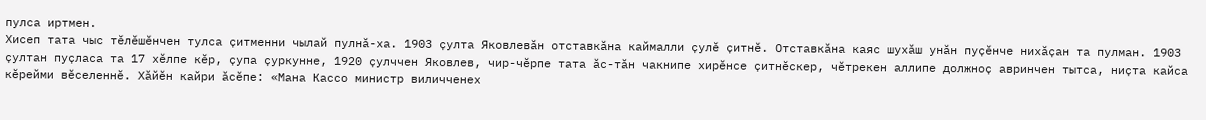пулса иртмен.
Хисеп тата чыс тӗлӗшӗнчен тулса ҫитменни чылай пулнӑ-ха. 1903 ҫулта Яковлевӑн отставкӑна каймалли ҫулӗ ҫитнӗ. Отставкӑна каяс шухӑш унӑн пуҫӗнче нихӑҫан та пулман. 1903 ҫултан пуҫласа та 17 хӗлпе кӗр, ҫупа ҫуркунне, 1920 ҫулччен Яковлев, чир-чӗрпе тата ӑс-тӑн чакнипе хирӗнсе ҫитнӗскер, чӗтрекен аллипе должноҫ авринчен тытса, ниҫта кайса кӗрейми вӗселеннӗ. Хӑйӗн кайри ӑсӗпе: «Мана Кассо министр виличченех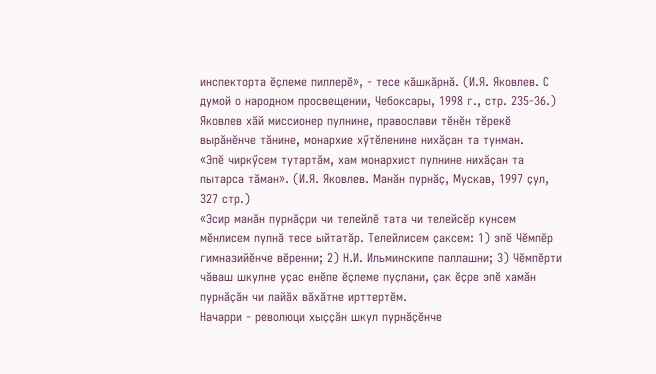инспекторта ӗҫлеме пиллерӗ», - тесе кӑшкӑрнӑ. (И.Я. Яковлев. С думой о народном просвещении, Чебоксары, 1998 г., стр. 235-36.)
Яковлев хӑй миссионер пулнине, православи тӗнӗн тӗрекӗ вырӑнӗнче тӑнине, монархие хӳтӗленине нихӑҫан та тунман.
«Эпӗ чиркӳсем тутартӑм, хам монархист пулнине нихӑҫан та пытарса тӑман». (И.Я. Яковлев. Манӑн пурнӑҫ, Мускав, 1997 ҫул, 327 стр.)
«Эсир манӑн пурнӑҫри чи телейлӗ тата чи телейсӗр кунсем мӗнлисем пулнӑ тесе ыйтатӑр. Телейлисем ҫаксем: 1) эпӗ Чӗмпӗр гимназийӗнче вӗренни; 2) Н.И. Ильминскипе паллашни; 3) Чӗмпӗрти чӑваш шкулне уҫас енӗпе ӗҫлеме пуҫлани, ҫак ӗҫре эпӗ хамӑн пурнӑҫӑн чи лайӑх вӑхӑтне ирттертӗм.
Начарри - революци хыҫҫӑн шкул пурнӑҫӗнче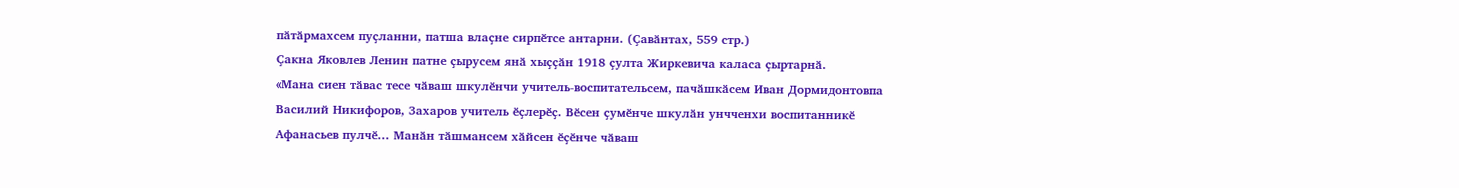пӑтӑрмахсем пуҫланни, патша влаҫне сирпӗтсе антарни. (Ҫавӑнтах, 559 стр.)
Ҫакна Яковлев Ленин патне ҫырусем янӑ хыҫҫӑн 1918 ҫулта Жиркевича каласа ҫыртарнӑ.
«Мана сиен тӑвас тесе чӑваш шкулӗнчи учитель-воспитательсем, пачӑшкӑсем Иван Дормидонтовпа Василий Никифоров, Захаров учитель ӗҫлерӗҫ. Вӗсен ҫумӗнче шкулӑн унчченхи воспитанникӗ Афанасьев пулчӗ... Манӑн тӑшмансем хӑйсен ӗҫӗнче чӑваш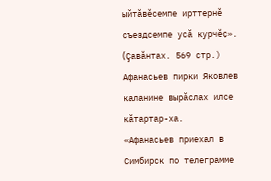ыйтӑвӗсемпе ирттернӗ съездсемпе усӑ курчӗҫ». (Çавăнтах. 569 стр.)
Афанасьев пирки Яковлев каланине вырӑслах илсе кӑтартар-ха.
«Афанасьев приехал в Симбирск по телеграмме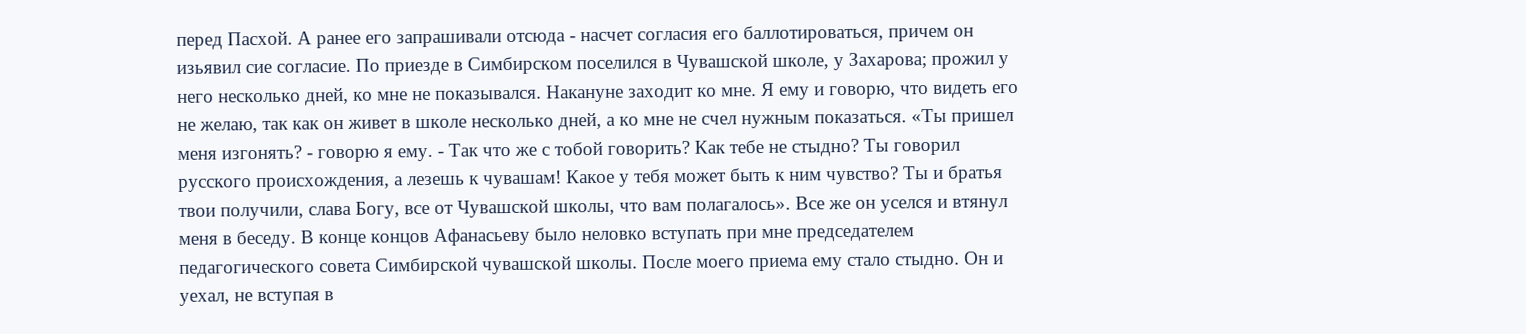перед Пасхой. А ранее его запрашивали отсюда - насчет согласия его баллотироваться, причем он изьявил сие согласие. По приезде в Симбирском поселился в Чувашской школе, у Захарова; прожил у него несколько дней, ко мне не показывался. Накануне заходит ко мне. Я ему и говорю, что видеть его не желаю, так как он живет в школе несколько дней, а ко мне не счел нужным показаться. «Ты пришел меня изгонять? - говорю я ему. - Так что же с тобой говорить? Как тебе не стыдно? Ты говорил русского происхождения, а лезешь к чувашам! Какое у тебя может быть к ним чувство? Ты и братья твои получили, слава Богу, все от Чувашской школы, что вам полагалось». Все же он уселся и втянул меня в беседу. В конце концов Афанасьеву было неловко вступать при мне председателем педагогического совета Симбирской чувашской школы. После моего приема ему стало стыдно. Он и уехал, не вступая в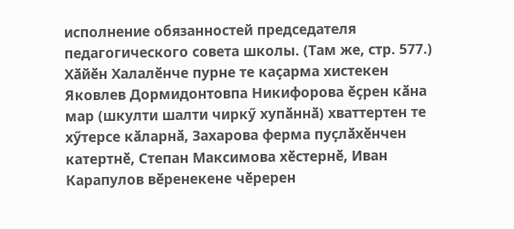исполнение обязанностей председателя педагогического совета школы. (Там же, стр. 577.)
Хӑйӗн Халалӗнче пурне те каҫарма хистекен Яковлев Дормидонтовпа Никифорова ӗҫрен кӑна мар (шкулти шалти чиркӳ хупӑннӑ) хваттертен те хӳтерсе кӑларнӑ, Захарова ферма пуҫлӑхӗнчен катертнӗ, Степан Максимова хӗстернӗ, Иван Карапулов вӗренекене чӗререн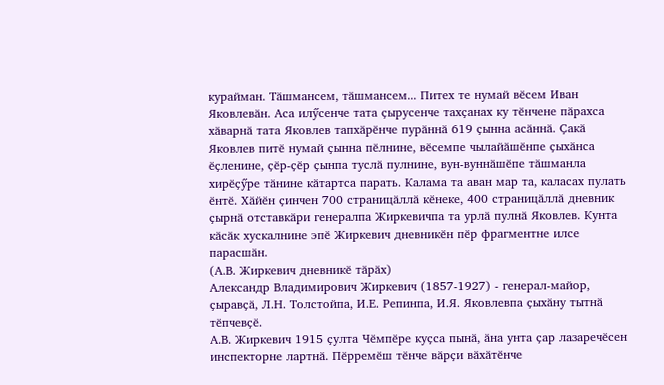курайман. Тӑшмансем, тӑшмансем... Питех те нумай вӗсем Иван Яковлевӑн. Аса илӳсенче тата ҫырусенче тахҫанах ку тӗнчене пӑрахса хӑварнӑ тата Яковлев тапхӑрӗнче пурӑннӑ 619 ҫынна асӑннӑ. Ҫакӑ Яковлев питӗ нумай ҫынна пӗлнине, вӗсемпе чылайӑшӗнпе ҫыхӑнса ӗҫленине, ҫӗр-ҫӗр ҫынпа туслӑ пулнине, вун-вуннӑшӗпе тӑшманла хирӗҫӳре тӑнине кӑтартса парать. Калама та аван мар та, каласах пулать ӗнтӗ. Хӑйӗн ҫинчен 700 страницӑллӑ кӗнеке, 400 страницӑллӑ дневник ҫырнӑ отставкӑри генералпа Жиркевичпа та урлӑ пулнӑ Яковлев. Кунта кӑсӑк хускалнине эпӗ Жиркевич дневникӗн пӗр фрагментне илсе парасшӑн.
(А.В. Жиркевич дневникӗ тӑрӑх)
Александр Владимирович Жиркевич (1857-1927) - генерал-майор, ҫыравҫӑ, Л.Н. Толстойпа, И.Е. Репинпа, И.Я. Яковлевпа ҫыхӑну тытнӑ тӗпчевҫӗ.
А.В. Жиркевич 1915 ҫулта Чӗмпӗре куҫса пынӑ, ӑна унта ҫар лазаречӗсен инспекторне лартнӑ. Пӗрремӗш тӗнче вӑрҫи вӑхӑтӗнче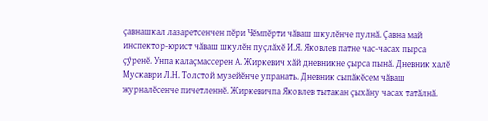ҫавнашкал лазаретсенчен пӗри Чӗмпӗрти чӑваш шкулӗнче пулнӑ. Ҫавна май инспектор-юрист чӑваш шкулӗн пуҫлӑхӗ И.Я. Яковлев патне час-часах пырса ҫӳренӗ. Унпа калаҫмассерен А. Жиркевич хӑй дневникне ҫырса пынӑ. Дневник халӗ Мускаври Л.Н. Толстой музейӗнче упранать. Дневник сыпӑкӗсем чӑваш журналӗсенче пичетленнӗ. Жиркевичпа Яковлев тытакан ҫыхӑну часах татӑлнӑ.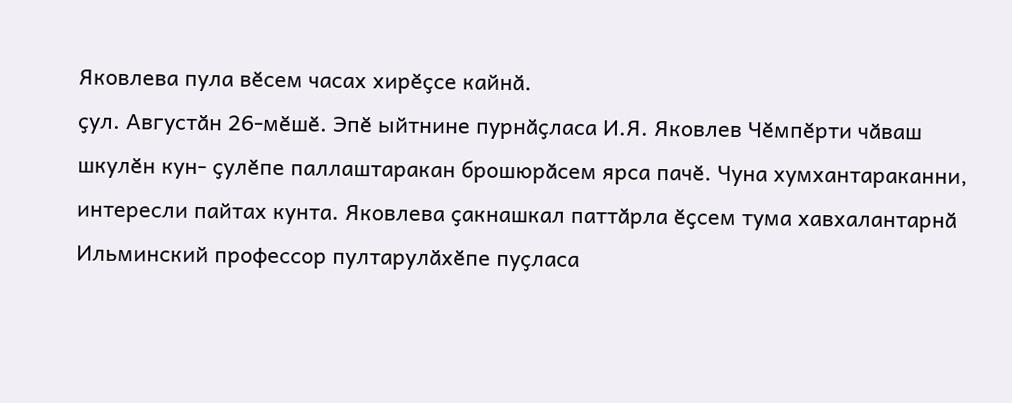Яковлева пула вӗсем часах хирӗҫсе кайнӑ.
ҫул. Августӑн 26-мӗшӗ. Эпӗ ыйтнине пурнӑҫласа И.Я. Яковлев Чӗмпӗрти чӑваш шкулӗн кун- ҫулӗпе паллаштаракан брошюрӑсем ярса пачӗ. Чуна хумхантараканни, интересли пайтах кунта. Яковлева ҫакнашкал паттӑрла ӗҫсем тума хавхалантарнӑ Ильминский профессор пултарулӑхӗпе пуҫласа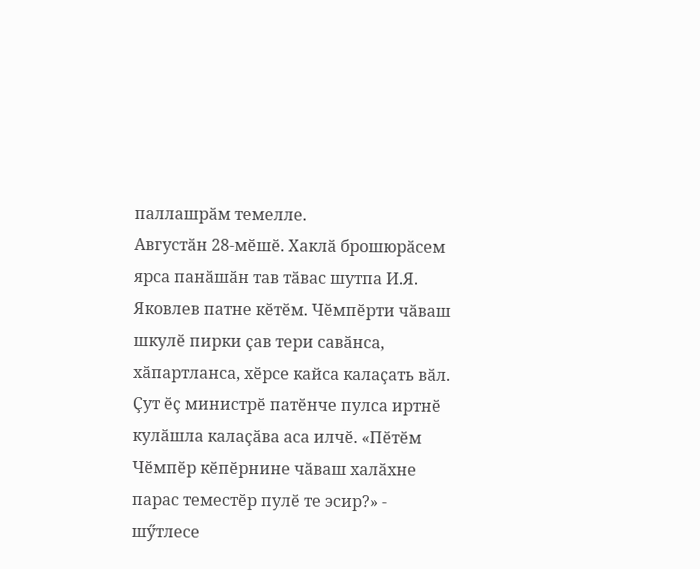паллашрӑм темелле.
Августӑн 28-мӗшӗ. Хаклӑ брошюрӑсем ярса панӑшӑн тав тӑвас шутпа И.Я. Яковлев патне кӗтӗм. Чӗмпӗрти чӑваш шкулӗ пирки ҫав тери савӑнса, хӑпартланса, хӗрсе кайса калаҫать вӑл.
Ҫут ӗҫ министрӗ патӗнче пулса иртнӗ кулӑшла калаҫӑва аса илчӗ. «Пӗтӗм Чӗмпӗр кӗпӗрнине чӑваш халӑхне парас теместӗр пулӗ те эсир?» - шӳтлесе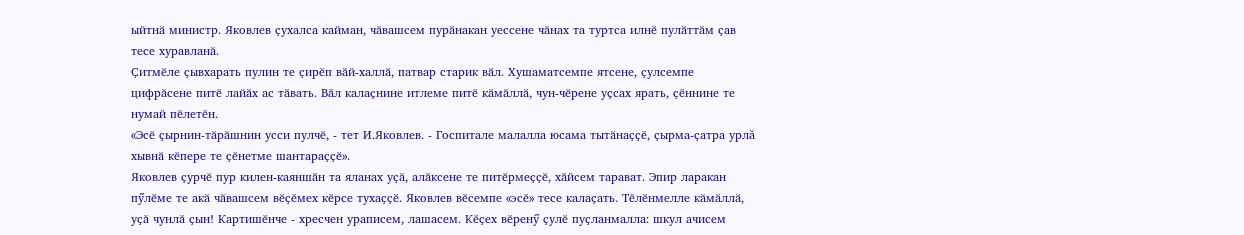ыйтнӑ министр. Яковлев ҫухалса кайман, чӑвашсем пурӑнакан уессене чӑнах та туртса илнӗ пулӑттӑм ҫав тесе хуравланӑ.
Ҫитмӗле ҫывхарать пулин те ҫирӗп вӑй-халлӑ, патвар старик вӑл. Хушаматсемпе ятсене, ҫулсемпе цифрӑсене питӗ лайӑх ас тӑвать. Вӑл калаҫнине итлеме питӗ кӑмӑллӑ, чун-чӗрене уҫсах ярать, ҫӗннине те нумай пӗлетӗн.
«Эсӗ ҫырнин-тӑрӑшнин усси пулчӗ, - тет И.Яковлев. - Госпитале малалла юсама тытӑнаҫҫӗ, ҫырма-ҫатра урлă хывнӑ кӗпере те ҫӗнетме шантараҫҫӗ».
Яковлев ҫурчӗ пур килен-каяншӑн та яланах уҫӑ, алӑксене те питӗрмеҫҫӗ, хӑйсем тарават. Эпир ларакан пӳлӗме те акӑ чӑвашсем вӗҫӗмех кӗрсе тухаҫҫӗ. Яковлев вӗсемпе «эсӗ» тесе калаҫать. Тӗлӗнмелле кӑмӑллӑ, уҫӑ чунлӑ ҫын! Картишӗнче - хресчен ураписем, лашасем. Кӗҫех вӗренӳ ҫулӗ пуҫланмалла: шкул ачисем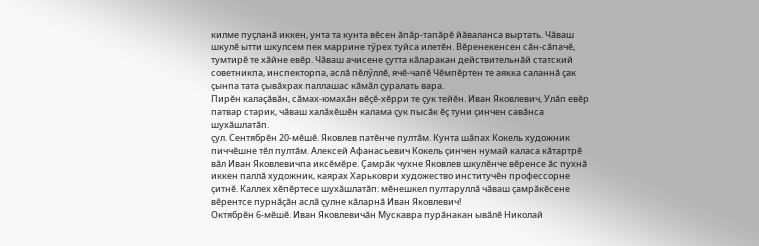килме пуҫланӑ иккен, унта та кунта вӗсен ӑпӑр-тапӑрӗ йӑваланса выртать. Чӑваш шкулӗ ытти шкулсем пек маррине тӳрех туйса илетӗн. Вӗренекенсен сӑн-сӑпачӗ, тумтирӗ те хӑйне евӗр. Чӑваш ачисене ҫутта кӑларакан действительнӑй статский советникпа, инспекторпа, аслӑ пӗлӳллӗ, ячӗ-чапӗ Чӗмпӗртен те аякка саланнӑ ҫак ҫынпа тата ҫывӑхрах паллашас кӑмӑл ҫуралать вара.
Пирӗн калаҫӑвӑн, сӑмах-юмахӑн вӗҫӗ-хӗрри те ҫук тейӗн. Иван Яковлевич, Улӑп евӗр патвар старик, чӑваш халӑхӗшӗн калама ҫук пысӑк ӗҫ туни ҫинчен савӑнса шухӑшлатӑп.
ҫул. Сентябрӗн 20-мӗшӗ. Яковлев патӗнче пултӑм. Кунта шӑпах Кокель художник пиччӗшне тӗл пултӑм. Алексей Афанасьевич Кокель ҫинчен нумай каласа кӑтартрӗ вӑл Иван Яковлевичпа иксӗмӗре. Ҫамрӑк чухне Яковлев шкулӗнче вӗренсе ӑс пухнӑ иккен паллӑ художник, каярах Харьковри художество институчӗн профессорне ҫитнӗ. Каллех хӗпӗртесе шухӑшлатӑп: мӗнешкел пултаруллӑ чӑваш ҫамрӑкӗсене вӗрентсе пурнӑҫӑн аслӑ ҫулне кӑларнӑ Иван Яковлевич!
Октябрӗн 6-мӗшӗ. Иван Яковлевичӑн Мускавра пурӑнакан ывӑлӗ Николай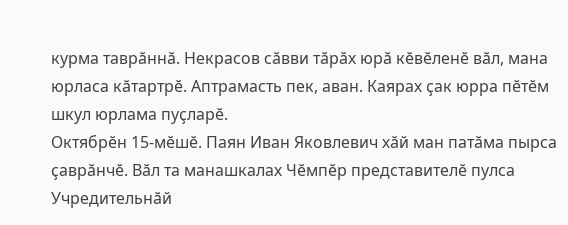курма таврӑннӑ. Некрасов сӑвви тӑрӑх юрӑ кӗвӗленӗ вӑл, мана юрласа кӑтартрӗ. Аптрамасть пек, аван. Каярах ҫак юрра пӗтӗм шкул юрлама пуҫларӗ.
Октябрӗн 15-мӗшӗ. Паян Иван Яковлевич хӑй ман патӑма пырса ҫаврӑнчӗ. Вӑл та манашкалах Чӗмпӗр представителӗ пулса Учредительнӑй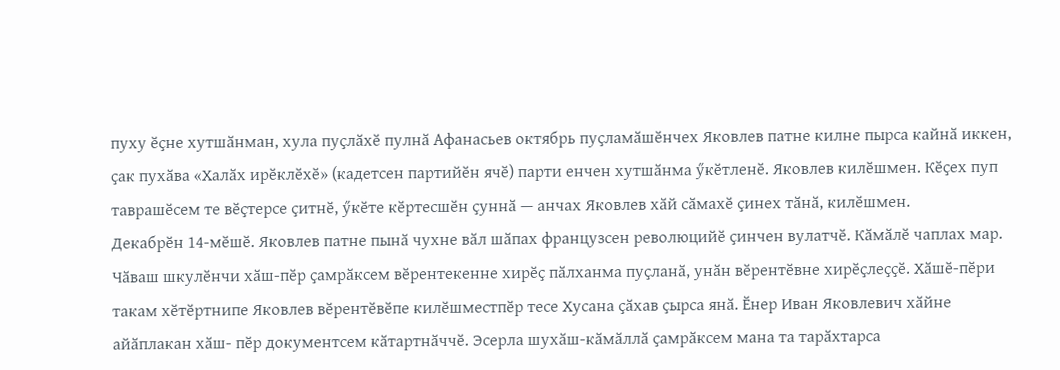пуху ӗҫне хутшӑнман, хула пуҫлӑхӗ пулнӑ Афанасьев октябрь пуҫламӑшӗнчех Яковлев патне килне пырса кайнӑ иккен, ҫак пухӑва «Халӑх ирӗклӗхӗ» (кадетсен партийӗн ячӗ) парти енчен хутшӑнма ӳкӗтленӗ. Яковлев килӗшмен. Кӗҫех пуп таврашӗсем те вӗҫтерсе ҫитнӗ, ӳкӗте кӗртесшӗн ҫуннӑ — анчах Яковлев хӑй сӑмахӗ ҫинех тӑнӑ, килӗшмен.
Декабрӗн 14-мӗшӗ. Яковлев патне пынӑ чухне вӑл шӑпах французсен революцийӗ ҫинчен вулатчӗ. Кӑмӑлӗ чаплах мар. Чӑваш шкулӗнчи хӑш-пӗр ҫамрӑксем вӗрентекенне хирӗҫ пӑлханма пуҫланӑ, унӑн вӗрентӗвне хирӗҫлеҫҫӗ. Хӑшӗ-пӗри такам хӗтӗртнипе Яковлев вӗрентӗвӗпе килӗшместпӗр тесе Хусана ҫӑхав ҫырса янӑ. Ӗнер Иван Яковлевич хӑйне айӑплакан хӑш- пӗр документсем кӑтартнӑччӗ. Эсерла шухӑш-кӑмӑллӑ ҫамрӑксем мана та тарӑхтарса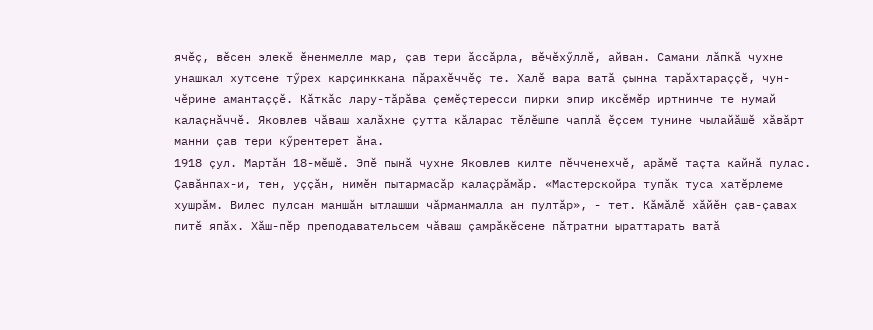ячӗҫ, вӗсен элекӗ ӗненмелле мар, ҫав тери ӑссӑрла, вӗчӗхӳллӗ, айван. Самани лӑпкӑ чухне унашкал хутсене тӳрех карҫинккана пӑрахӗччӗҫ те. Халӗ вара ватӑ ҫынна тарӑхтараҫҫӗ, чун- чӗрине амантаҫҫӗ. Кӑткӑс лару-тӑрӑва ҫемӗҫтересси пирки эпир иксӗмӗр иртнинче те нумай калаҫнӑччӗ. Яковлев чӑваш халӑхне ҫутта кӑларас тӗлӗшпе чаплӑ ӗҫсем тунине чылайӑшӗ хӑвӑрт манни ҫав тери кӳрентерет ӑна.
1918 ҫул. Мартӑн 18-мӗшӗ. Эпӗ пынӑ чухне Яковлев килте пӗчченехчӗ, арӑмӗ таҫта кайнӑ пулас. Ҫавӑнпах-и, тен, уҫҫӑн, нимӗн пытармасӑр калаҫрӑмӑр. «Мастерскойра тупӑк туса хатӗрлеме хушрӑм. Вилес пулсан маншӑн ытлашши чӑрманмалла ан пултӑр», - тет. Кӑмӑлӗ хӑйӗн ҫав-ҫавах питӗ япӑх. Хӑш-пӗр преподавательсем чӑваш ҫамрӑкӗсене пӑтратни ыраттарать ватӑ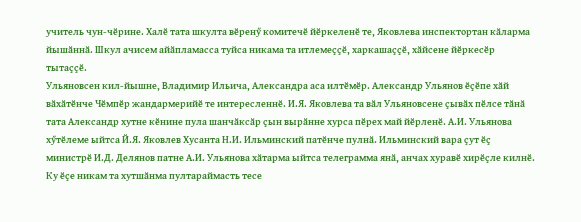учитель чун-чӗрине. Халӗ тата шкулта вӗренӳ комитечӗ йӗркеленӗ те, Яковлева инспектортан кӑларма йышӑннӑ. Шкул ачисем айӑпламасса туйса никама та итлемеҫҫӗ, харкашаҫҫӗ, хӑйсене йӗркесӗр тытаҫҫӗ.
Ульяновсен кил-йышне, Владимир Ильича, Александра аса илтӗмӗр. Александр Ульянов ӗҫӗпе хӑй вӑхӑтӗнче Чӗмпӗр жандармерийӗ те интересленнӗ. И.Я. Яковлева та вӑл Ульяновсене ҫывӑх пӗлсе тӑнӑ тата Александр хутне кӗнине пула шанчӑксӑр ҫын вырӑнне хурса пӗрех май йӗрленӗ. А.И. Ульянова хӳтӗлеме ыйтса Й.Я. Яковлев Хусанта Н.И. Ильминский патӗнче пулнӑ. Ильминский вара ҫут ӗҫ министрӗ И.Д. Делянов патне А.И. Ульянова хӑтарма ыйтса телеграмма янӑ, анчах хуравӗ хирӗҫле килнӗ. Ку ӗҫе никам та хутшӑнма пултараймасть тесе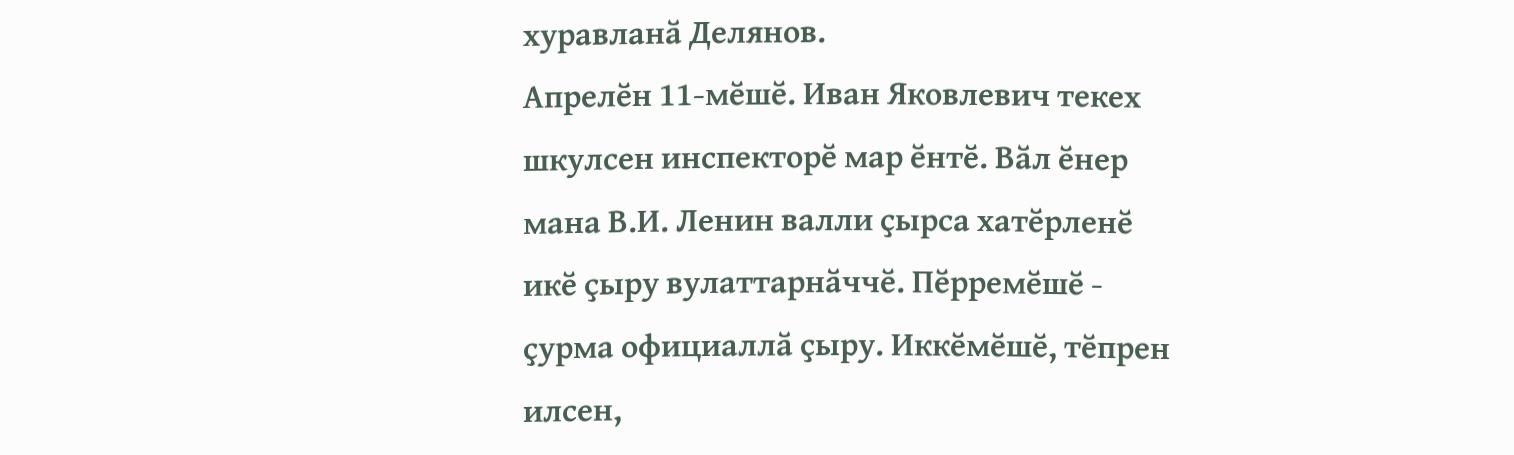хуравланӑ Делянов.
Апрелӗн 11-мӗшӗ. Иван Яковлевич текех шкулсен инспекторӗ мар ӗнтӗ. Вӑл ӗнер мана В.И. Ленин валли ҫырса хатӗрленӗ икӗ ҫыру вулаттарнӑччӗ. Пӗрремӗшӗ - ҫурма официаллӑ ҫыру. Иккӗмӗшӗ, тӗпрен илсен,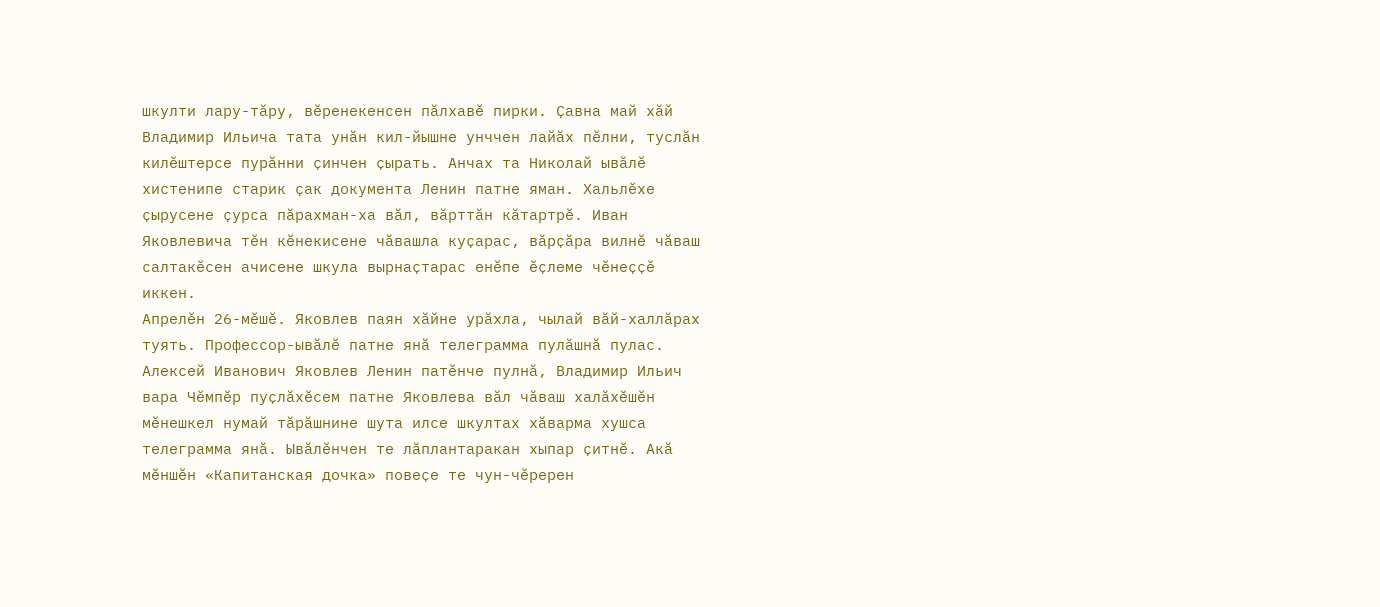шкулти лару-тӑру, вӗренекенсен пӑлхавӗ пирки. Ҫавна май хӑй Владимир Ильича тата унӑн кил-йышне унччен лайӑх пӗлни, туслӑн килӗштерсе пурӑнни ҫинчен ҫырать. Анчах та Николай ывӑлӗ хистенипе старик ҫак документа Ленин патне яман. Хальлӗхе ҫырусене ҫурса пӑрахман-ха вӑл, вӑрттӑн кӑтартрӗ. Иван Яковлевича тӗн кӗнекисене чӑвашла куҫарас, вӑрҫӑра вилнӗ чӑваш салтакӗсен ачисене шкула вырнаҫтарас енӗпе ӗҫлеме чӗнеҫҫӗ иккен.
Апрелӗн 26-мӗшӗ. Яковлев паян хӑйне урӑхла, чылай вӑй-халлӑрах туять. Профессор-ывӑлӗ патне янӑ телеграмма пулӑшнӑ пулас. Алексей Иванович Яковлев Ленин патӗнче пулнӑ, Владимир Ильич вара Чӗмпӗр пуҫлӑхӗсем патне Яковлева вӑл чӑваш халӑхӗшӗн мӗнешкел нумай тӑрӑшнине шута илсе шкултах хӑварма хушса телеграмма янӑ. Ывӑлӗнчен те лӑплантаракан хыпар ҫитнӗ. Акӑ мӗншӗн «Капитанская дочка» повеҫе те чун-чӗререн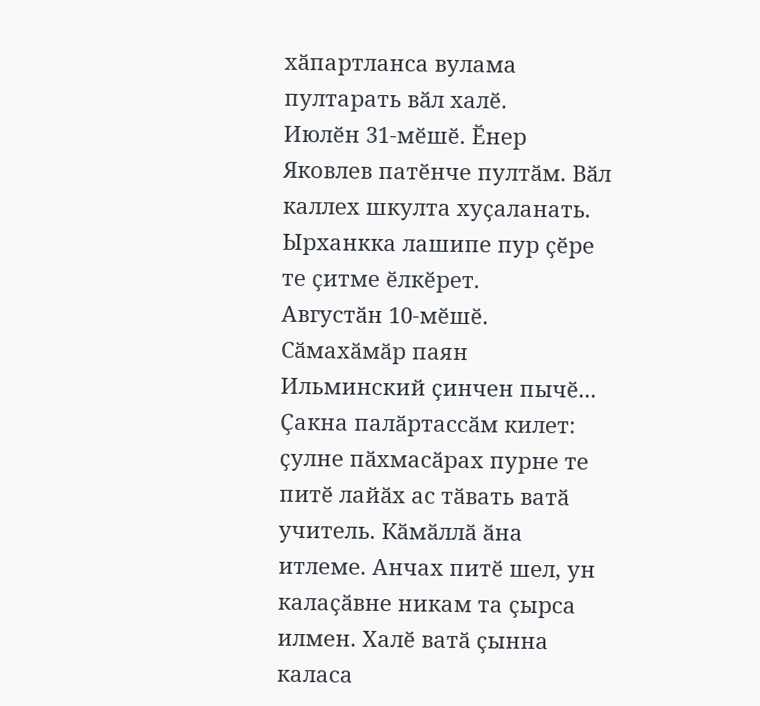хӑпартланса вулама пултарать вӑл халӗ.
Июлӗн 31-мӗшӗ. Ӗнер Яковлев патӗнче пултӑм. Вӑл каллех шкулта хуҫаланать. Ырханкка лашипе пур ҫӗре те ҫитме ӗлкӗрет.
Августӑн 10-мӗшӗ. Сӑмахӑмӑр паян Ильминский ҫинчен пычӗ...
Ҫакна палӑртассӑм килет: ҫулне пӑхмасӑрах пурне те питӗ лайӑх ас тӑвать ватӑ учитель. Кӑмӑллӑ ӑна итлеме. Анчах питӗ шел, ун калаҫӑвне никам та ҫырса илмен. Халӗ ватӑ ҫынна каласа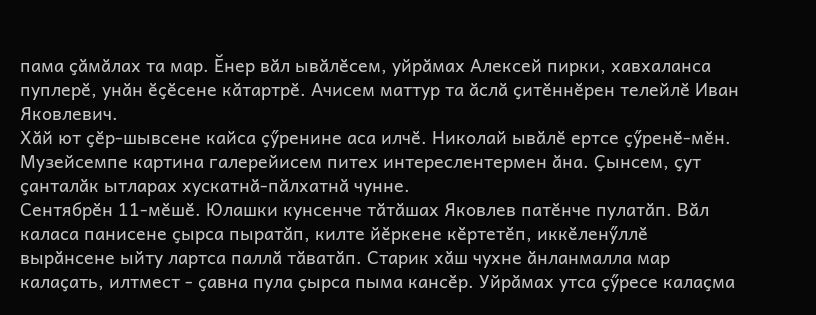пама ҫӑмӑлах та мар. Ӗнер вӑл ывӑлӗсем, уйрӑмах Алексей пирки, хавхаланса пуплерӗ, унӑн ӗҫӗсене кӑтартрӗ. Ачисем маттур та ӑслӑ ҫитӗннӗрен телейлӗ Иван Яковлевич.
Хӑй ют ҫӗр-шывсене кайса ҫӳренине аса илчӗ. Николай ывӑлӗ ертсе ҫӳренӗ-мӗн. Музейсемпе картина галерейисем питех интереслентермен ӑна. Ҫынсем, ҫут ҫанталӑк ытларах хускатнӑ-пӑлхатнӑ чунне.
Сентябрӗн 11-мӗшӗ. Юлашки кунсенче тӑтӑшах Яковлев патӗнче пулатӑп. Вӑл каласа панисене ҫырса пыратӑп, килте йӗркене кӗртетӗп, иккӗленӳллӗ вырӑнсене ыйту лартса паллӑ тӑватӑп. Старик хӑш чухне ӑнланмалла мар калаҫать, илтмест - ҫавна пула ҫырса пыма кансӗр. Уйрӑмах утса ҫӳресе калаҫма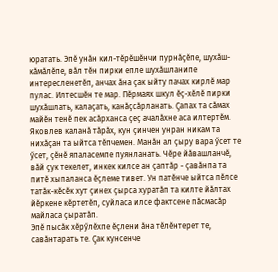юратать. Эпӗ унӑн кил-тӗрӗшӗнчи пурнӑҫӗпе, шухӑш-кӑмӑлӗпе, вӑл тӗн пирки епле шухӑшланипе интересленетӗп, анчах ӑна ҫак ыйту пачах кирлӗ мар пулас. Илтесшӗн те мар. Пӗрмаях шкул ӗҫ-хӗлӗ пирки шухӑшлать, калаҫать, канӑҫсӑрланать. Ҫапах та сӑмах майӗн тенӗ пек асӑрханса ҫеҫ ачалӑхне аса илтертӗм. Яковлев каланӑ тӑрӑх, кун ҫинчен унран никам та нихӑҫан та ыйтса тӗпчемен. Манӑн ал ҫыру вара ӳсет те ӳсет, ҫӗнӗ япаласемпе пуянланать. Чӗре йӑвашланчӗ, вӑй ҫук текелет, инкек килсе ан ҫаптӑр - ҫавӑнпа та питӗ хыпаланса ӗҫлеме тивет. Ун патӗнче ыйтса пӗлсе татӑк-кӗсӗк хут ҫинех ҫырса хуратӑп та килте йӑлтах йӗркене кӗртетӗп, суйласа илсе фактсене пӑсмасӑр майласа ҫыратӑп.
Эпӗ пысӑк хӗрӳлӗхпе ӗҫлени ӑна тӗлӗнтерет те, савӑнтарать те. Ҫак кунсенче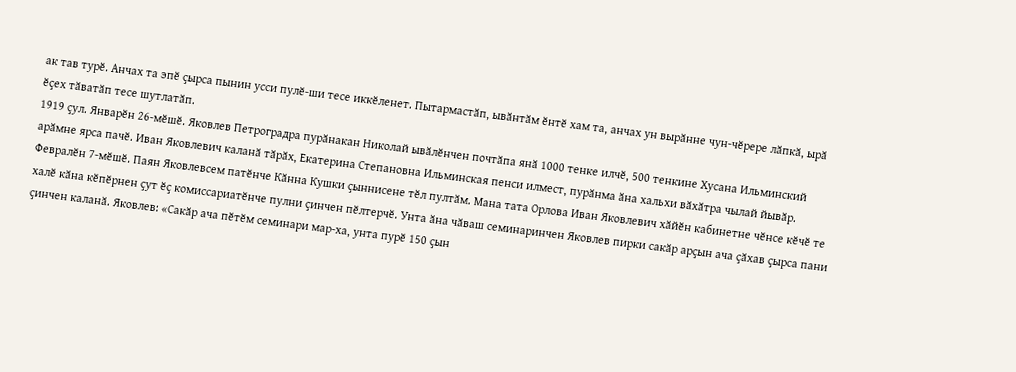ак тав турӗ. Анчах та эпӗ ҫырса пынин усси пулӗ-ши тесе иккӗленет. Пытармастӑп, ывӑнтӑм ӗнтӗ хам та, анчах ун вырӑнне чун-чӗрере лӑпкӑ, ырӑ ӗҫех тӑватӑп тесе шутлатӑп.
1919 ҫул. Январӗн 26-мӗшӗ. Яковлев Петроградра пурӑнакан Николай ывӑлӗнчен почтӑпа янӑ 1000 тенке илчӗ, 500 тенкине Хусана Ильминский арӑмне ярса пачӗ. Иван Яковлевич каланӑ тӑрӑх, Екатерина Степановна Ильминская пенси илмест, пурӑнма ӑна хальхи вӑхӑтра чылай йывӑр.
Февралӗн 7-мӗшӗ. Паян Яковлевсем патӗнче Кӑнна Кушки ҫыннисене тӗл пултӑм. Мана тата Орлова Иван Яковлевич хӑйӗн кабинетне чӗнсе кӗчӗ те халӗ кӑна кӗпӗрнен ҫут ӗҫ комиссариатӗнче пулни ҫинчен пӗлтерчӗ. Унта ӑна чӑваш семинаринчен Яковлев пирки сакӑр арҫын ача ҫӑхав ҫырса пани ҫинчен каланӑ. Яковлев: «Сакӑр ача пӗтӗм семинари мар-ха, унта пурӗ 150 ҫын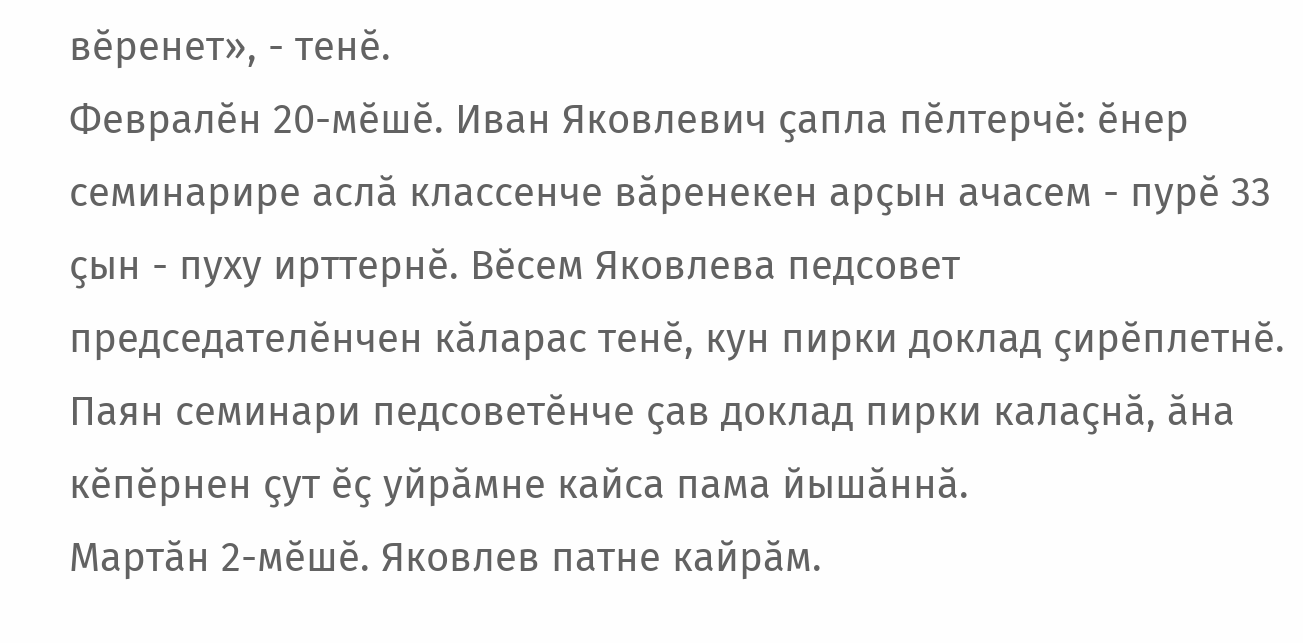вӗренет», - тенӗ.
Февралӗн 20-мӗшӗ. Иван Яковлевич ҫапла пӗлтерчӗ: ӗнер семинарире аслӑ классенче вӑренекен арҫын ачасем - пурӗ 33 ҫын - пуху ирттернӗ. Вӗсем Яковлева педсовет председателӗнчен кӑларас тенӗ, кун пирки доклад ҫирӗплетнӗ. Паян семинари педсоветӗнче ҫав доклад пирки калаҫнӑ, ӑна кӗпӗрнен ҫут ӗҫ уйрӑмне кайса пама йышӑннӑ.
Мартӑн 2-мӗшӗ. Яковлев патне кайрӑм.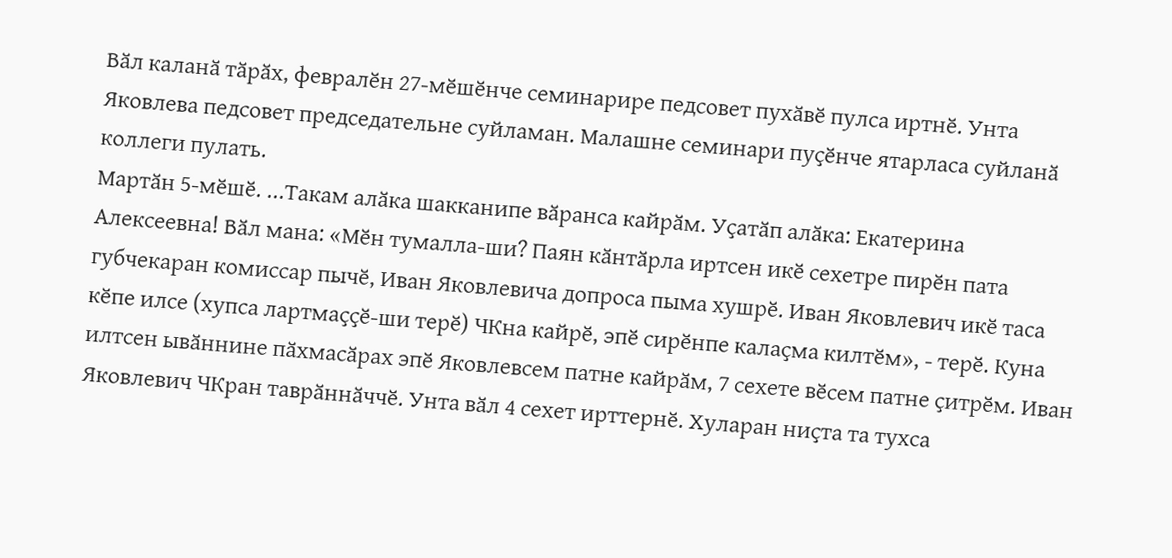Вӑл каланӑ тӑрӑх, февралӗн 27-мӗшӗнче семинарире педсовет пухӑвӗ пулса иртнӗ. Унта Яковлева педсовет председательне суйламан. Малашне семинари пуҫӗнче ятарласа суйланӑ коллеги пулать.
Мартӑн 5-мӗшӗ. ...Такам алӑка шакканипе вӑранса кайрӑм. Уҫатӑп алӑка: Екатерина Алексеевна! Вӑл мана: «Мӗн тумалла-ши? Паян кӑнтӑрла иртсен икӗ сехетре пирӗн пата губчекаран комиссар пычӗ, Иван Яковлевича допроса пыма хушрӗ. Иван Яковлевич икӗ таса кӗпе илсе (хупса лартмаҫҫӗ-ши терӗ) ЧКна кайрӗ, эпӗ сирӗнпе калаҫма килтӗм», - терӗ. Куна илтсен ывӑннине пӑхмасӑрах эпӗ Яковлевсем патне кайрӑм, 7 сехете вӗсем патне ҫитрӗм. Иван Яковлевич ЧКран таврӑннӑччӗ. Унта вӑл 4 сехет ирттернӗ. Хуларан ниҫта та тухса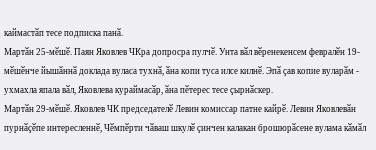каймастӑп тесе подписка панӑ.
Мартӑн 25-мӗшӗ. Паян Яковлев ЧКра допросра пулчӗ. Унта вӑл вӗренекенсем февралӗн 19-мӗшӗнче йышӑннӑ доклада вуласа тухнӑ, ӑна копи туса илсе килнӗ. Эпӑ ҫав копие вуларӑм - ухмахла япала вӑл, Яковлева кураймасӑр, ӑна пӗтерес тесе ҫырнӑскер.
Мартӑн 29-мӗшӗ. Яковлев ЧК председателӗ Левин комиссар патне кайрӗ. Левин Яковлевӑн пурнӑҫӗпе интересленнӗ, Чӗмпӗрти чӑваш шкулӗ ҫинчен калакан брошюрӑсене вулама кӑмӑл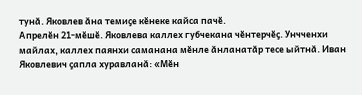тунӑ. Яковлев ӑна темиҫе кӗнеке кайса пачӗ.
Апрелӗн 21-мӗшӗ. Яковлева каллех губчекана чӗнтерчӗҫ. Унчченхи майлах, каллех паянхи саманана мӗнле ӑнланатӑр тесе ыйтнӑ. Иван Яковлевич ҫапла хуравланӑ: «Мӗн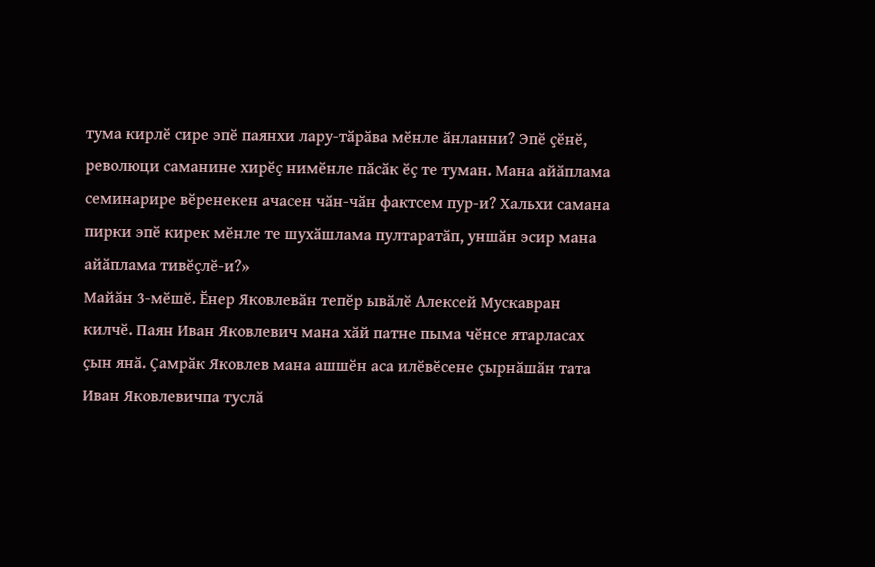тума кирлӗ сире эпӗ паянхи лару-тӑрӑва мӗнле ӑнланни? Эпӗ ҫӗнӗ, революци саманине хирӗҫ нимӗнле пӑсӑк ӗҫ те туман. Мана айӑплама семинарире вӗренекен ачасен чӑн-чӑн фактсем пур-и? Хальхи самана пирки эпӗ кирек мӗнле те шухӑшлама пултаратӑп, уншӑн эсир мана айӑплама тивӗҫлӗ-и?»
Майӑн 3-мӗшӗ. Ӗнер Яковлевӑн тепӗр ывӑлӗ Алексей Мускавран килчӗ. Паян Иван Яковлевич мана хӑй патне пыма чӗнсе ятарласах ҫын янӑ. Ҫамрӑк Яковлев мана ашшӗн аса илӗвӗсене ҫырнӑшӑн тата Иван Яковлевичпа туслӑ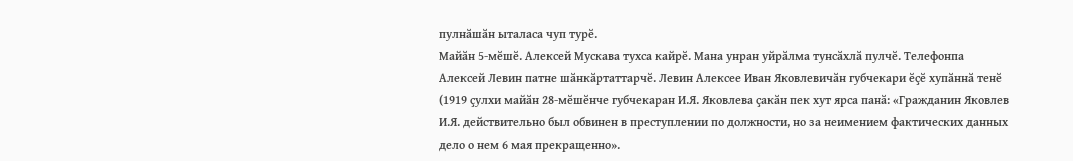пулнӑшӑн ыталаса чуп турӗ.
Майӑн 5-мӗшӗ. Алексей Мускава тухса кайрӗ. Мана унран уйрӑлма тунсӑхлӑ пулчӗ. Телефонпа Алексей Левин патне шӑнкӑртаттарчӗ. Левин Алексее Иван Яковлевичӑн губчекари ӗҫӗ хупӑннӑ тенӗ (1919 ҫулхи майӑн 28-мӗшӗнче губчекаран И.Я. Яковлева ҫакӑн пек хут ярса панӑ: «Гражданин Яковлев И.Я. действительно был обвинен в преступлении по должности, но за неимением фактических данных дело о нем 6 мая прекращенно».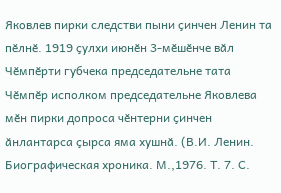Яковлев пирки следстви пыни ҫинчен Ленин та пӗлнӗ. 1919 ҫулхи июнӗн 3-мӗшӗнче вӑл Чӗмпӗрти губчека председательне тата Чӗмпӗр исполком председательне Яковлева мӗн пирки допроса чӗнтерни ҫинчен ӑнлантарса ҫырса яма хушнӑ. (В.И. Ленин. Биографическая хроника. М.,1976. Т. 7. С.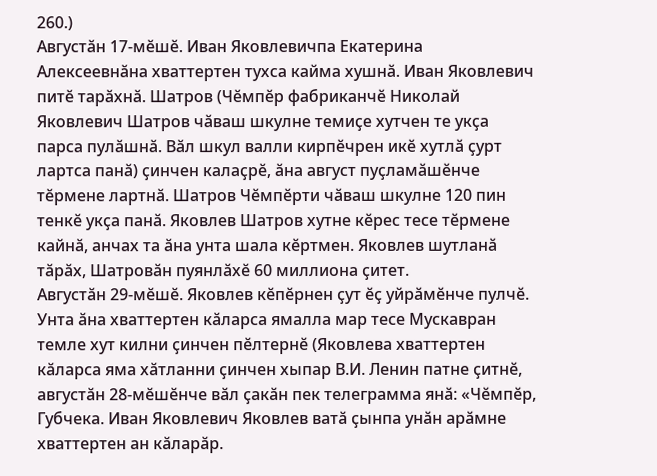260.)
Августӑн 17-мӗшӗ. Иван Яковлевичпа Екатерина Алексеевнӑна хваттертен тухса кайма хушнӑ. Иван Яковлевич питӗ тарӑхнӑ. Шатров (Чӗмпӗр фабриканчӗ Николай Яковлевич Шатров чӑваш шкулне темиҫе хутчен те укҫа парса пулӑшнӑ. Вӑл шкул валли кирпӗчрен икӗ хутлӑ ҫурт лартса панӑ) ҫинчен калаҫрӗ, ӑна август пуҫламӑшӗнче тӗрмене лартнӑ. Шатров Чӗмпӗрти чӑваш шкулне 120 пин тенкӗ укҫа панӑ. Яковлев Шатров хутне кӗрес тесе тӗрмене кайнӑ, анчах та ӑна унта шала кӗртмен. Яковлев шутланӑ тӑрӑх, Шатровӑн пуянлӑхӗ 60 миллиона ҫитет.
Августӑн 29-мӗшӗ. Яковлев кӗпӗрнен ҫут ӗҫ уйрӑмӗнче пулчӗ. Унта ӑна хваттертен кӑларса ямалла мар тесе Мускавран темле хут килни ҫинчен пӗлтернӗ (Яковлева хваттертен кӑларса яма хӑтланни ҫинчен хыпар В.И. Ленин патне ҫитнӗ, августӑн 28-мӗшӗнче вӑл ҫакӑн пек телеграмма янӑ: «Чӗмпӗр, Губчека. Иван Яковлевич Яковлев ватӑ ҫынпа унӑн арӑмне хваттертен ан кӑларӑр.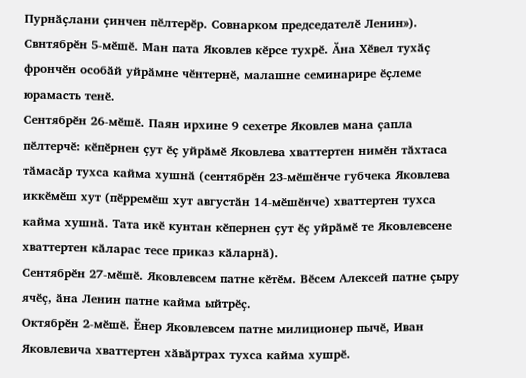Пурнӑҫлани ҫинчен пӗлтерӗр. Совнарком председателӗ Ленин»).
Свнтябрӗн 5-мӗшӗ. Ман пата Яковлев кӗрсе тухрӗ. Ӑна Хӗвел тухӑҫ фрончӗн особӑй уйрӑмне чӗнтернӗ, малашне семинарире ӗҫлеме юрамасть тенӗ.
Сентябрӗн 26-мӗшӗ. Паян ирхине 9 сехетре Яковлев мана ҫапла пӗлтерчӗ: кӗпӗрнен ҫут ӗҫ уйрӑмӗ Яковлева хваттертен нимӗн тӑхтаса тӑмасӑр тухса кайма хушнӑ (сентябрӗн 23-мӗшӗнче губчека Яковлева иккӗмӗш хут (пӗрремӗш хут августӑн 14-мӗшӗнче) хваттертен тухса кайма хушнӑ. Тата икӗ кунтан кӗпернен ҫут ӗҫ уйрӑмӗ те Яковлевсене хваттертен кӑларас тесе приказ кӑларнӑ).
Сентябрӗн 27-мӗшӗ. Яковлевсем патне кӗтӗм. Вӗсем Алексей патне ҫыру ячӗҫ, ӑна Ленин патне кайма ыйтрӗҫ.
Октябрӗн 2-мӗшӗ. Ӗнер Яковлевсем патне милиционер пычӗ, Иван Яковлевича хваттертен хӑвӑртрах тухса кайма хушрӗ.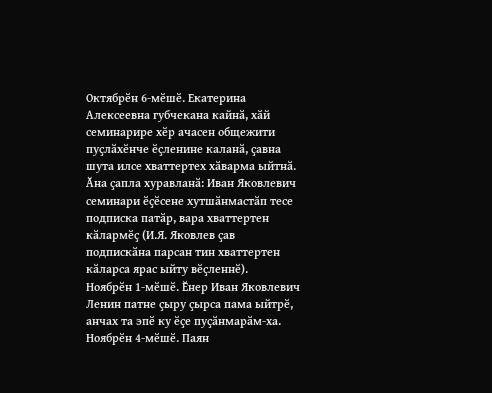Октябрӗн 6-мӗшӗ. Екатерина Алексеевна губчекана кайнӑ, хӑй семинарире хӗр ачасен общежити пуҫлӑхӗнче ӗҫленине каланӑ, ҫавна шута илсе хваттертех хӑварма ыйтнӑ. Ӑна ҫапла хуравланӑ: Иван Яковлевич семинари ӗҫӗсене хутшӑнмастӑп тесе подписка патӑр, вара хваттертен кӑлармӗҫ (И.Я. Яковлев ҫав подпискӑна парсан тин хваттертен кӑларса ярас ыйту вӗҫленнӗ).
Ноябрӗн 1-мӗшӗ. Ӗнер Иван Яковлевич Ленин патне ҫыру ҫырса пама ыйтрӗ, анчах та эпӗ ку ӗҫе пуҫӑнмарӑм-ха.
Ноябрӗн 4-мӗшӗ. Паян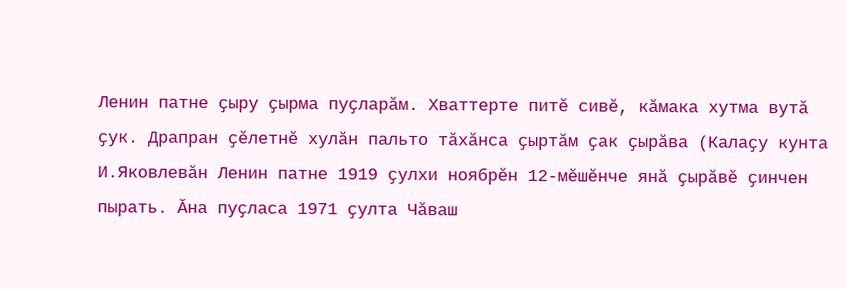Ленин патне ҫыру ҫырма пуҫларӑм. Хваттерте питӗ сивӗ, кӑмака хутма вутӑ ҫук. Драпран ҫӗлетнӗ хулӑн пальто тӑхӑнса ҫыртӑм ҫак ҫырӑва (Калаҫу кунта И.Яковлевӑн Ленин патне 1919 ҫулхи ноябрӗн 12-мӗшӗнче янӑ ҫырӑвӗ ҫинчен пырать. Ӑна пуҫласа 1971 ҫулта Чӑваш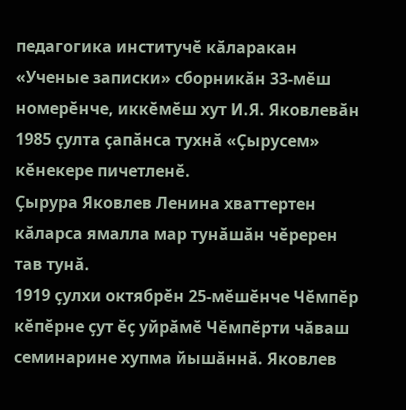педагогика институчӗ кӑларакан «Ученые записки» сборникӑн 33-мӗш номерӗнче, иккӗмӗш хут И.Я. Яковлевӑн 1985 ҫулта ҫапӑнса тухнӑ «Ҫырусем» кӗнекере пичетленӗ.
Ҫырура Яковлев Ленина хваттертен кӑларса ямалла мар тунӑшӑн чӗререн тав тунӑ.
1919 ҫулхи октябрӗн 25-мӗшӗнче Чӗмпӗр кӗпӗрне ҫут ӗҫ уйрӑмӗ Чӗмпӗрти чӑваш семинарине хупма йышӑннӑ. Яковлев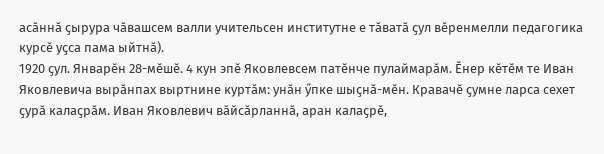асӑннӑ ҫырура чӑвашсем валли учительсен институтне е тӑватӑ ҫул вӗренмелли педагогика курсӗ уҫса пама ыйтнӑ).
1920 ҫул. Январӗн 28-мӗшӗ. 4 кун эпӗ Яковлевсем патӗнче пулаймарӑм. Ӗнер кӗтӗм те Иван Яковлевича вырӑнпах выртнине куртӑм: унӑн ӳпке шыҫнӑ-мӗн. Кравачӗ ҫумне ларса сехет ҫурӑ калаҫрӑм. Иван Яковлевич вӑйсӑрланнӑ, аран калаҫрӗ,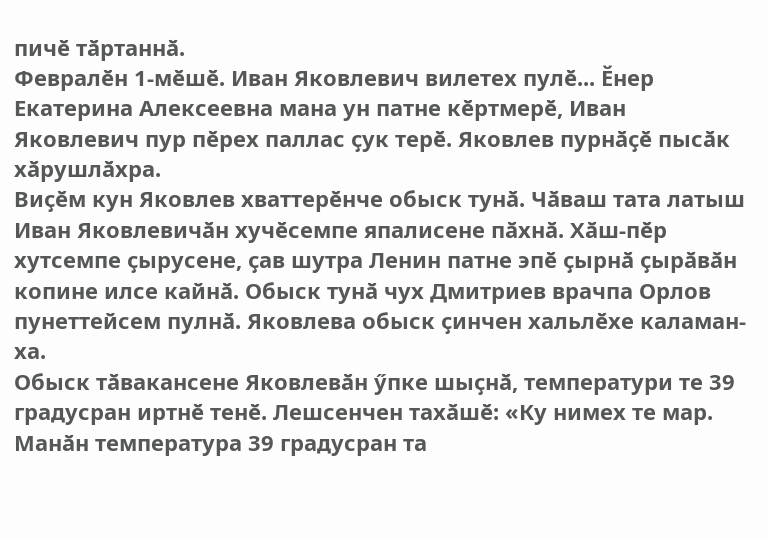пичӗ тӑртаннӑ.
Февралӗн 1-мӗшӗ. Иван Яковлевич вилетех пулӗ... Ӗнер Екатерина Алексеевна мана ун патне кӗртмерӗ, Иван Яковлевич пур пӗрех паллас ҫук терӗ. Яковлев пурнӑҫӗ пысӑк хӑрушлӑхра.
Виҫӗм кун Яковлев хваттерӗнче обыск тунӑ. Чӑваш тата латыш Иван Яковлевичӑн хучӗсемпе япалисене пӑхнӑ. Хӑш-пӗр хутсемпе ҫырусене, ҫав шутра Ленин патне эпӗ ҫырнӑ ҫырӑвӑн копине илсе кайнӑ. Обыск тунӑ чух Дмитриев врачпа Орлов пунеттейсем пулнӑ. Яковлева обыск ҫинчен хальлӗхе каламан-ха.
Обыск тӑвакансене Яковлевӑн ӳпке шыҫнӑ, температури те 39 градусран иртнӗ тенӗ. Лешсенчен тахӑшӗ: «Ку нимех те мар. Манӑн температура 39 градусран та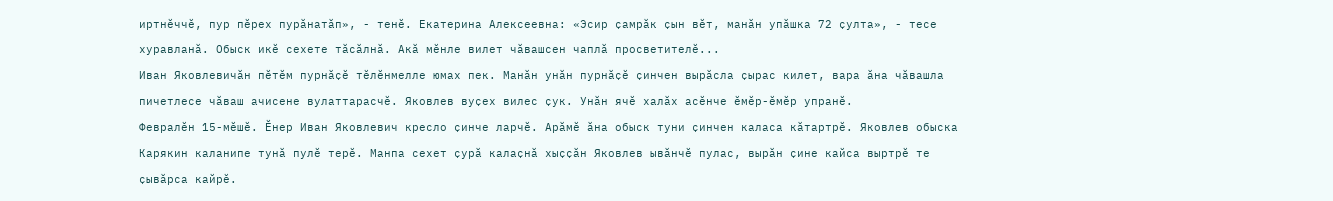иртнӗччӗ, пур пӗрех пурӑнатӑп», - тенӗ. Екатерина Алексеевна: «Эсир ҫамрӑк ҫын вӗт, манӑн упӑшка 72 ҫулта», - тесе хуравланӑ. Обыск икӗ сехете тӑсӑлнӑ. Акӑ мӗнле вилет чӑвашсен чаплӑ просветителӗ...
Иван Яковлевичӑн пӗтӗм пурнӑҫӗ тӗлӗнмелле юмах пек. Манӑн унӑн пурнӑҫӗ ҫинчен вырӑсла ҫырас килет, вара ӑна чӑвашла пичетлесе чӑваш ачисене вулаттарасчӗ. Яковлев вуҫех вилес ҫук. Унӑн ячӗ халӑх асӗнче ӗмӗр-ӗмӗр упранӗ.
Февралӗн 15-мӗшӗ. Ӗнер Иван Яковлевич кресло ҫинче ларчӗ. Арӑмӗ ӑна обыск туни ҫинчен каласа кӑтартрӗ. Яковлев обыска Карякин каланипе тунӑ пулӗ терӗ. Манпа сехет ҫурӑ калаҫнӑ хыҫҫӑн Яковлев ывӑнчӗ пулас, вырӑн ҫине кайса выртрӗ те ҫывӑрса кайрӗ.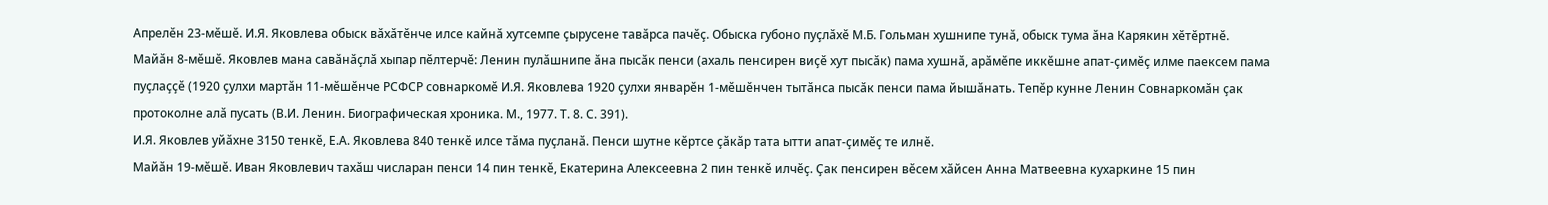Апрелӗн 23-мӗшӗ. И.Я. Яковлева обыск вӑхӑтӗнче илсе кайнӑ хутсемпе ҫырусене тавӑрса пачӗҫ. Обыска губоно пуҫлӑхӗ М.Б. Гольман хушнипе тунӑ, обыск тума ӑна Карякин хӗтӗртнӗ.
Майӑн 8-мӗшӗ. Яковлев мана савӑнӑҫлӑ хыпар пӗлтерчӗ: Ленин пулӑшнипе ӑна пысӑк пенси (ахаль пенсирен виҫӗ хут пысӑк) пама хушнӑ, арӑмӗпе иккӗшне апат-ҫимӗҫ илме паексем пама пуҫлаҫҫӗ (1920 ҫулхи мартӑн 11-мӗшӗнче РСФСР совнаркомӗ И.Я. Яковлева 1920 ҫулхи январӗн 1-мӗшӗнчен тытӑнса пысӑк пенси пама йышӑнать. Тепӗр кунне Ленин Совнаркомӑн ҫак протоколне алӑ пусать (В.И. Ленин. Биографическая хроника. М., 1977. Т. 8. С. 391).
И.Я. Яковлев уйӑхне 3150 тенкӗ, Е.А. Яковлева 840 тенкӗ илсе тӑма пуҫланӑ. Пенси шутне кӗртсе ҫӑкӑр тата ытти апат-ҫимӗҫ те илнӗ.
Майӑн 19-мӗшӗ. Иван Яковлевич тахӑш числаран пенси 14 пин тенкӗ, Екатерина Алексеевна 2 пин тенкӗ илчӗҫ. Ҫак пенсирен вӗсем хӑйсен Анна Матвеевна кухаркине 15 пин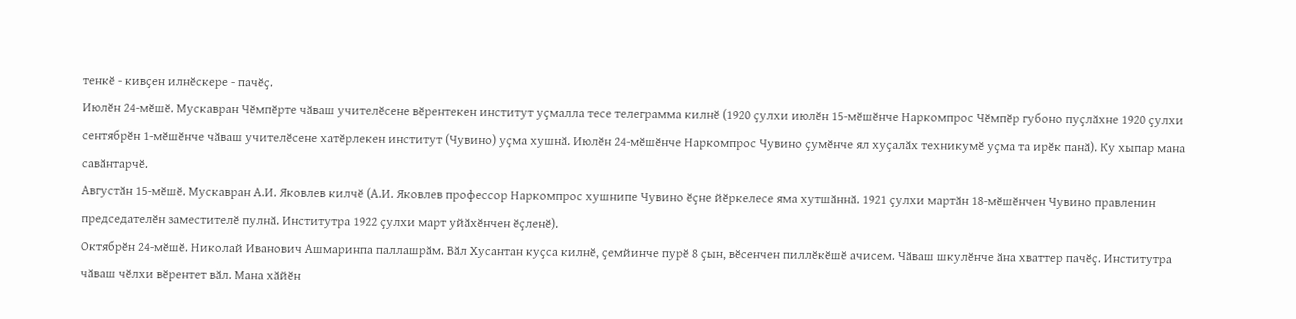тенкӗ - кивҫен илнӗскере - пачӗҫ.
Июлӗн 24-мӗшӗ. Мускавран Чӗмпӗрте чӑваш учителӗсене вӗрентекен институт уҫмалла тесе телеграмма килнӗ (1920 ҫулхи июлӗн 15-мӗшӗнче Наркомпрос Чӗмпӗр губоно пуҫлӑхне 1920 ҫулхи сентябрӗн 1-мӗшӗнче чӑваш учителӗсене хатӗрлекен институт (Чувино) уҫма хушнӑ. Июлӗн 24-мӗшӗнче Наркомпрос Чувино ҫумӗнче ял хуҫалӑх техникумӗ уҫма та ирӗк панӑ). Ку хыпар мана савӑнтарчӗ.
Августӑн 15-мӗшӗ. Мускавран А.И. Яковлев килчӗ (А.И. Яковлев профессор Наркомпрос хушнипе Чувино ӗҫне йӗркелесе яма хутшӑннӑ. 1921 ҫулхи мартӑн 18-мӗшӗнчен Чувино правленин председателӗн заместителӗ пулнӑ. Институтра 1922 ҫулхи март уйӑхӗнчен ӗҫленӗ).
Октябрӗн 24-мӗшӗ. Николай Иванович Ашмаринпа паллашрӑм. Вӑл Хусантан куҫса килнӗ, ҫемйинче пурӗ 8 ҫын, вӗсенчен пиллӗкӗшӗ ачисем. Чӑваш шкулӗнче ӑна хваттер пачӗҫ. Институтра чӑваш чӗлхи вӗрентет вӑл. Мана хӑйӗн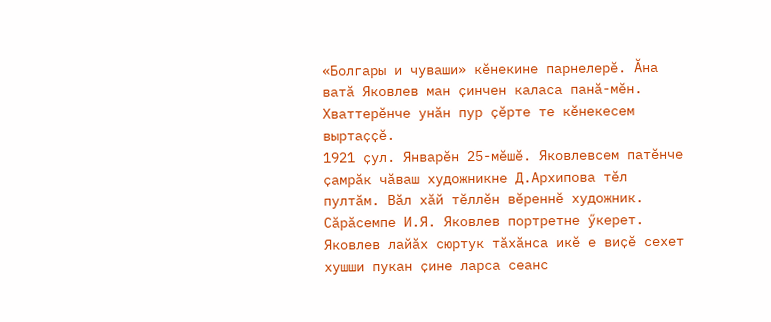«Болгары и чуваши» кӗнекине парнелерӗ. Ӑна ватӑ Яковлев ман ҫинчен каласа панӑ-мӗн. Хваттерӗнче унӑн пур ҫӗрте те кӗнекесем выртаҫҫӗ.
1921 ҫул. Январӗн 25-мӗшӗ. Яковлевсем патӗнче ҫамрӑк чӑваш художникне Д.Архипова тӗл пултӑм. Вӑл хӑй тӗллӗн вӗреннӗ художник. Сӑрӑсемпе И.Я. Яковлев портретне ӳкерет. Яковлев лайӑх сюртук тӑхӑнса икӗ е виҫӗ сехет хушши пукан ҫине ларса сеанс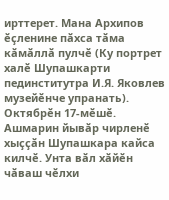ирттерет. Мана Архипов ӗҫленине пӑхса тӑма кӑмӑллӑ пулчӗ (Ку портрет халӗ Шупашкарти пединститутра И.Я. Яковлев музейӗнче упранать).
Октябрӗн 17-мӗшӗ. Ашмарин йывӑр чирленӗ хыҫҫӑн Шупашкара кайса килчӗ. Унта вӑл хӑйӗн чӑваш чӗлхи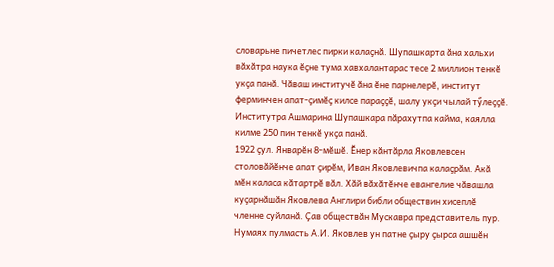словарьне пичетлес пирки калаҫнӑ. Шупашкарта ӑна хальхи вӑхӑтра наука ӗҫне тума хавхалантарас тесе 2 миллион тенкӗ укҫа панӑ. Чӑваш институчӗ ӑна ӗне парнелерӗ, институт ферминчен апат-ҫимӗҫ килсе параҫҫӗ, шалу укҫи чылай тӳлеҫҫӗ. Институтра Ашмарина Шупашкара пӑрахутпа кайма, каялла килме 250 пин тенкӗ укҫа панӑ.
1922 ҫул. Январӗн 8-мӗшӗ. Ӗнер кӑнтӑрла Яковлевсен столовӑйӗнче апат ҫирӗм, Иван Яковлевичпа калаҫрӑм. Акӑ мӗн каласа кӑтартрӗ вӑл. Хӑй вӑхӑтӗнче евангелие чӑвашла куҫарнӑшӑн Яковлева Англири библи обществин хисеплӗ членне суйланӑ. Ҫав обществӑн Мускавра представитель пур. Нумаях пулмасть А.И. Яковлев ун патне ҫыру ҫырса ашшӗн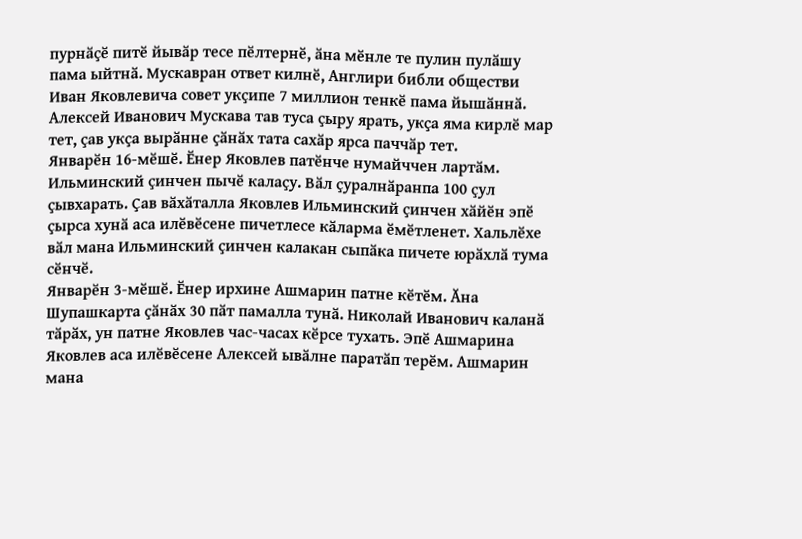пурнӑҫӗ питӗ йывӑр тесе пӗлтернӗ, ӑна мӗнле те пулин пулӑшу пама ыйтнӑ. Мускавран ответ килнӗ, Англири библи обществи Иван Яковлевича совет укҫипе 7 миллион тенкӗ пама йышӑннӑ. Алексей Иванович Мускава тав туса ҫыру ярать, укҫа яма кирлӗ мар тет, ҫав укҫа вырӑнне ҫӑнӑх тата сахӑр ярса паччӑр тет.
Январӗн 16-мӗшӗ. Ӗнер Яковлев патӗнче нумайччен лартӑм. Ильминский ҫинчен пычӗ калаҫу. Вӑл ҫуралнӑранпа 100 ҫул ҫывхарать. Ҫав вӑхӑталла Яковлев Ильминский ҫинчен хӑйӗн эпӗ ҫырса хунӑ аса илӗвӗсене пичетлесе кӑларма ӗмӗтленет. Хальлӗхе вӑл мана Ильминский ҫинчен калакан сыпӑка пичете юрӑхлӑ тума сӗнчӗ.
Январӗн 3-мӗшӗ. Ӗнер ирхине Ашмарин патне кӗтӗм. Ӑна Шупашкарта ҫӑнӑх 30 пӑт памалла тунӑ. Николай Иванович каланӑ тӑрӑх, ун патне Яковлев час-часах кӗрсе тухать. Эпӗ Ашмарина Яковлев аса илӗвӗсене Алексей ывӑлне паратӑп терӗм. Ашмарин мана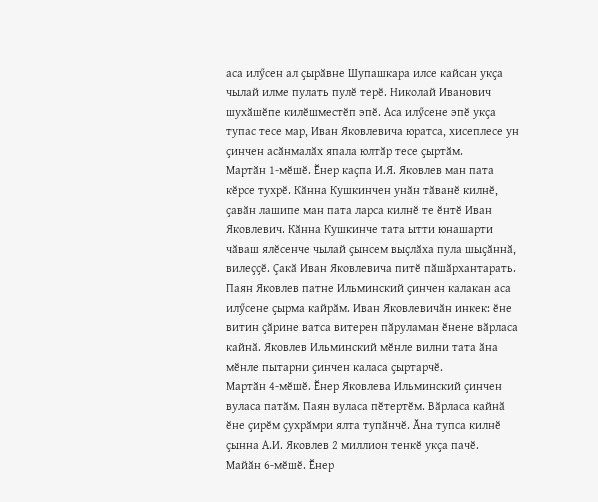аса илӳсен ал ҫырӑвне Шупашкара илсе кайсан укҫа чылай илме пулать пулӗ терӗ. Николай Иванович шухӑшӗпе килӗшместӗп эпӗ. Аса илӳсене эпӗ укҫа тупас тесе мар, Иван Яковлевича юратса, хисеплесе ун ҫинчен асӑнмалӑх япала юлтӑр тесе ҫыртӑм.
Мартӑн 1-мӗшӗ. Ӗнер каҫпа И.Я. Яковлев ман пата кӗрсе тухрӗ. Кӑнна Кушкинчен унӑн тӑванӗ килнӗ, ҫавӑн лашипе ман пата ларса килнӗ те ӗнтӗ Иван Яковлевич. Кӑнна Кушкинче тата ытти юнашарти чӑваш ялӗсенче чылай ҫынсем выҫлӑха пула шыҫӑннӑ, вилеҫҫӗ. Ҫакӑ Иван Яковлевича питӗ пӑшӑрхантарать.
Паян Яковлев патне Ильминский ҫинчен калакан аса илӳсене ҫырма кайрӑм. Иван Яковлевичӑн инкек: ӗне витин ҫӑрине ватса витерен пӑруламан ӗнене вӑрласа кайнӑ. Яковлев Ильминский мӗнле вилни тата ӑна мӗнле пытарни ҫинчен каласа ҫыртарчӗ.
Мартӑн 4-мӗшӗ. Ӗнер Яковлева Ильминский ҫинчен вуласа патӑм. Паян вуласа пӗтертӗм. Вӑрласа кайнӑ ӗне ҫирӗм ҫухрӑмри ялта тупӑнчӗ. Ӑна тупса килнӗ ҫынна А.И. Яковлев 2 миллион тенкӗ укҫа пачӗ.
Майӑн 6-мӗшӗ. Ӗнер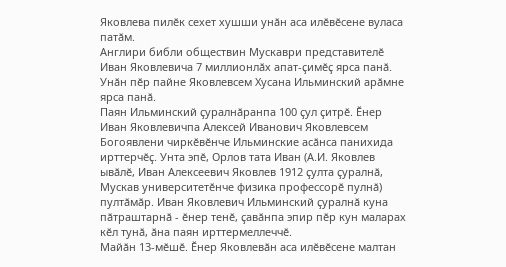Яковлева пилӗк сехет хушши унӑн аса илӗвӗсене вуласа патӑм.
Англири библи обществин Мускаври представителӗ Иван Яковлевича 7 миллионлӑх апат-ҫимӗҫ ярса панӑ. Унӑн пӗр пайне Яковлевсем Хусана Ильминский арӑмне ярса панӑ.
Паян Ильминский ҫуралнӑранпа 100 ҫул ҫитрӗ. Ӗнер Иван Яковлевичпа Алексей Иванович Яковлевсем
Богоявлени чиркӗвӗнче Ильминские асӑнса панихида ирттерчӗҫ. Унта эпӗ, Орлов тата Иван (А.И. Яковлев ывӑлӗ, Иван Алексеевич Яковлев 1912 ҫулта ҫуралнӑ, Мускав университетӗнче физика профессорӗ пулнӑ) пултӑмӑр. Иван Яковлевич Ильминский ҫуралнӑ куна пӑтраштарнӑ - ӗнер тенӗ, ҫавӑнпа эпир пӗр кун маларах кӗл тунӑ, ӑна паян ирттермеллеччӗ.
Майӑн 13-мӗшӗ. Ӗнер Яковлевӑн аса илӗвӗсене малтан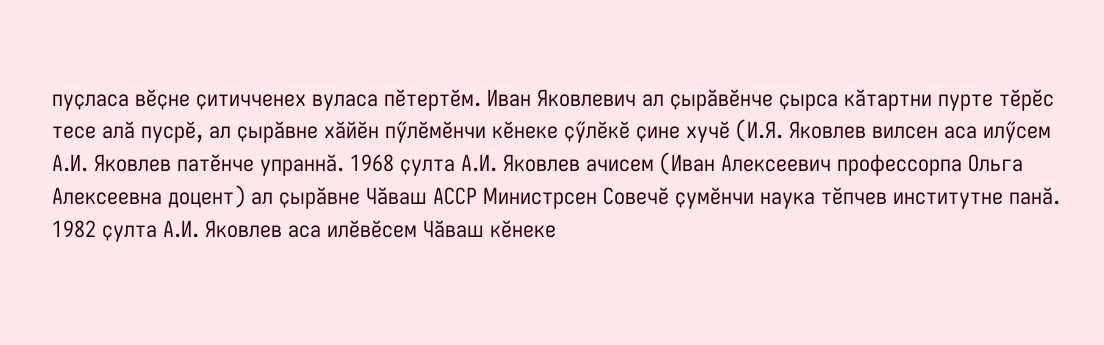пуҫласа вӗҫне ҫитичченех вуласа пӗтертӗм. Иван Яковлевич ал ҫырӑвӗнче ҫырса кӑтартни пурте тӗрӗс тесе алӑ пусрӗ, ал ҫырӑвне хӑйӗн пӳлӗмӗнчи кӗнеке ҫӳлӗкӗ ҫине хучӗ (И.Я. Яковлев вилсен аса илӳсем А.И. Яковлев патӗнче упраннӑ. 1968 ҫулта А.И. Яковлев ачисем (Иван Алексеевич профессорпа Ольга Алексеевна доцент) ал ҫырӑвне Чӑваш АССР Министрсен Совечӗ ҫумӗнчи наука тӗпчев институтне панӑ. 1982 ҫулта А.И. Яковлев аса илӗвӗсем Чӑваш кӗнеке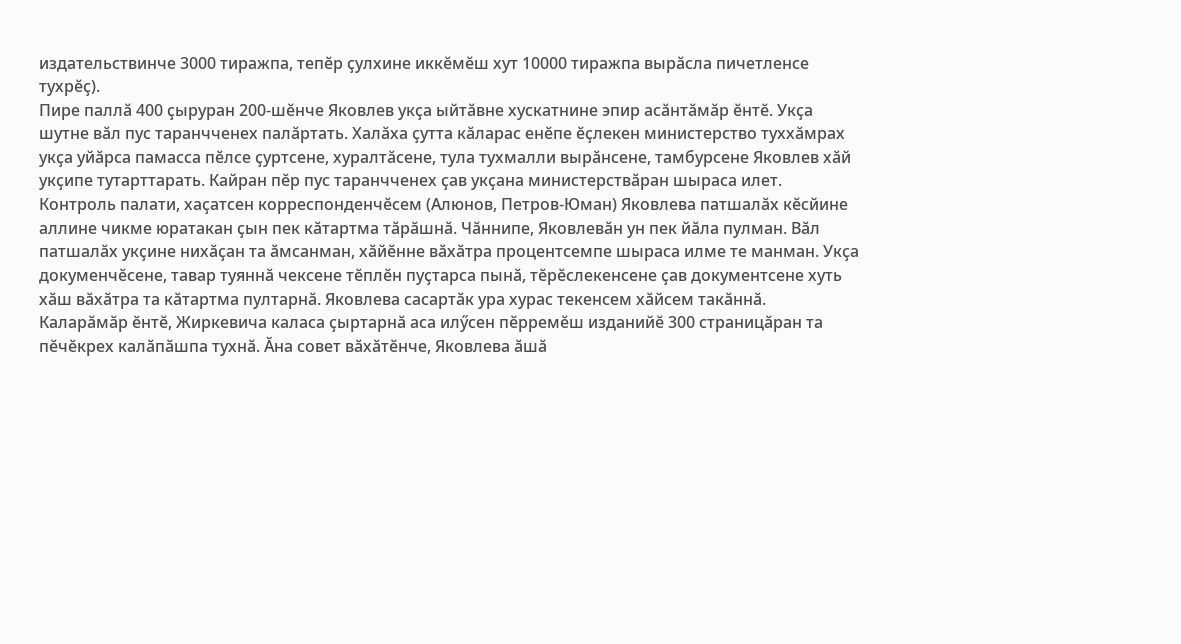издательствинче 3000 тиражпа, тепӗр ҫулхине иккӗмӗш хут 10000 тиражпа вырӑсла пичетленсе тухрӗҫ).
Пире паллӑ 400 ҫыруран 200-шӗнче Яковлев укҫа ыйтӑвне хускатнине эпир асӑнтӑмӑр ӗнтӗ. Укҫа шутне вӑл пус таранчченех палӑртать. Халӑха ҫутта кӑларас енӗпе ӗҫлекен министерство туххӑмрах укҫа уйӑрса памасса пӗлсе ҫуртсене, хуралтӑсене, тула тухмалли вырӑнсене, тамбурсене Яковлев хӑй укҫипе тутарттарать. Кайран пӗр пус таранчченех ҫав укҫана министерствӑран шыраса илет. Контроль палати, хаҫатсен корреспонденчӗсем (Алюнов, Петров-Юман) Яковлева патшалӑх кӗсйине аллине чикме юратакан ҫын пек кӑтартма тӑрӑшнӑ. Чӑннипе, Яковлевӑн ун пек йӑла пулман. Вӑл патшалӑх укҫине нихӑҫан та ӑмсанман, хӑйӗнне вӑхӑтра процентсемпе шыраса илме те манман. Укҫа докуменчӗсене, тавар туяннӑ чексене тӗплӗн пуҫтарса пынӑ, тӗрӗслекенсене ҫав документсене хуть хӑш вӑхӑтра та кӑтартма пултарнӑ. Яковлева сасартӑк ура хурас текенсем хӑйсем такӑннӑ.
Каларӑмӑр ӗнтӗ, Жиркевича каласа ҫыртарнӑ аса илӳсен пӗрремӗш изданийӗ 300 страницӑран та пӗчӗкрех калӑпӑшпа тухнӑ. Ӑна совет вӑхӑтӗнче, Яковлева ӑшӑ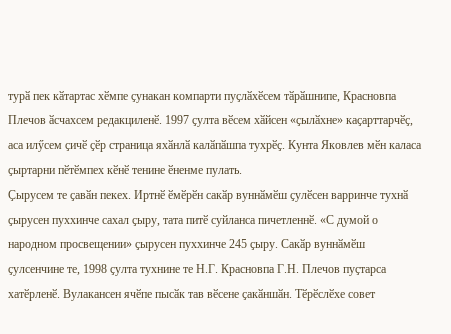турӑ пек кӑтартас хӗмпе ҫунакан компарти пуҫлӑхӗсем тӑрӑшнипе, Красновпа Плечов ӑсчахсем редакциленӗ. 1997 ҫулта вӗсем хӑйсен «ҫылӑхне» каҫарттарчӗҫ, аса илӳсем ҫичӗ ҫӗр страница яхӑнлӑ калӑпӑшпа тухрӗҫ. Кунта Яковлев мӗн каласа ҫыртарни пӗтӗмпех кӗнӗ тенине ӗненме пулать.
Ҫырусем те ҫавӑн пекех. Иртнӗ ӗмӗрӗн сакӑр вуннӑмӗш ҫулӗсен варринче тухнӑ ҫырусен пуххинче сахал ҫыру, тата питӗ суйланса пичетленнӗ. «С думой о народном просвещении» ҫырусен пуххинче 245 ҫыру. Сакӑр вуннӑмӗш ҫулсенчине те, 1998 ҫулта тухнине те Н.Г. Красновпа Г.Н. Плечов пуҫтарса хатӗрленӗ. Вулакансен ячӗпе пысӑк тав вӗсене ҫакӑншӑн. Тӗрӗслӗхе совет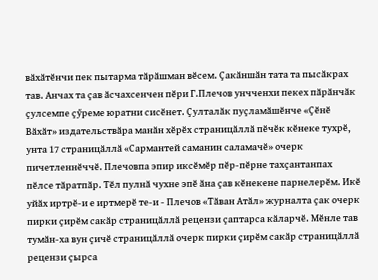вӑхӑтӗнчи пек пытарма тӑрӑшман вӗсем. Ҫакӑншӑн тата та пысӑкрах тав. Анчах та ҫав ӑсчахсенчен пӗри Г.Плечов унчченхи пекех пӑрӑнчӑк ҫулсемпе ҫӳреме юратни сисӗнет. Ҫулталӑк пуҫламӑшӗнче «Ҫӗнӗ Вӑхӑт» издательствӑра манӑн хӗрӗх страницӑллӑ пӗчӗк кӗнеке тухрӗ, унта 17 страницӑллӑ «Сармантей саманин саламачӗ» очерк пичетленнӗччӗ. Плечовпа эпир иксӗмӗр пӗр-пӗрне тахҫантанпах пӗлсе тӑратпӑр. Тӗл пулнӑ чухне эпӗ ӑна ҫав кӗнекене парнелерӗм. Икӗ уйӑх иртрӗ-и е иртмерӗ те-и - Плечов «Тӑван Атӑл» журналта ҫак очерк пирки ҫирӗм сакӑр страницӑллӑ рецензи ҫаптарса кӑларчӗ. Мӗнле тав тумӑн-ха вун ҫичӗ страницӑллӑ очерк пирки ҫирӗм сакӑр страницӑллӑ рецензи ҫырса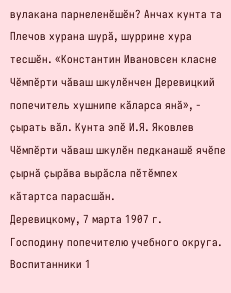вулакана парнеленӗшӗн? Анчах кунта та Плечов хурана шурӑ, шуррине хура тесшӗн. «Константин Ивановсен класне Чӗмпӗрти чӑваш шкулӗнчен Деревицкий попечитель хушнипе кӑларса янӑ», - ҫырать вӑл. Кунта эпӗ И.Я. Яковлев Чӗмпӗрти чӑваш шкулӗн педканашӗ ячӗпе ҫырнӑ ҫырӑва вырӑсла пӗтӗмпех кӑтартса парасшӑн.
Деревицкому, 7 марта 1907 г.
Господину попечителю учебного округа.
Воспитанники 1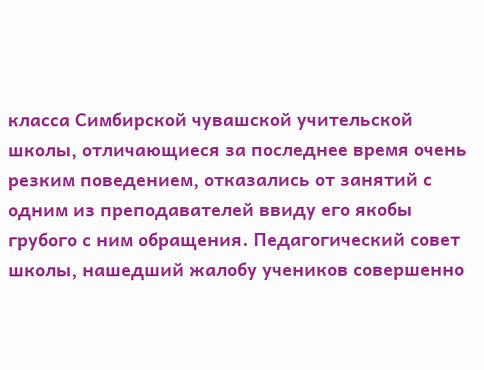класса Симбирской чувашской учительской школы, отличающиеся за последнее время очень резким поведением, отказались от занятий с одним из преподавателей ввиду его якобы грубого с ним обращения. Педагогический совет школы, нашедший жалобу учеников совершенно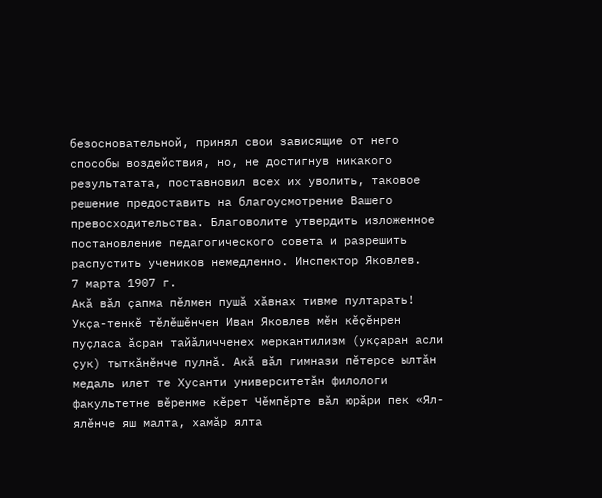безосновательной, принял свои зависящие от него способы воздействия, но, не достигнув никакого результатата, поставновил всех их уволить, таковое решение предоставить на благоусмотрение Вашего превосходительства. Благоволите утвердить изложенное постановление педагогического совета и разрешить распустить учеников немедленно. Инспектор Яковлев.
7 марта 1907 г.
Акӑ вӑл ҫапма пӗлмен пушӑ хӑвнах тивме пултарать!
Укҫа-тенкӗ тӗлӗшӗнчен Иван Яковлев мӗн кӗҫӗнрен пуҫласа ӑсран тайӑличченех меркантилизм (укҫаран асли ҫук) тыткӑнӗнче пулнӑ. Акӑ вӑл гимнази пӗтерсе ылтӑн медаль илет те Хусанти университетӑн филологи факультетне вӗренме кӗрет Чӗмпӗрте вӑл юрӑри пек «Ял-ялӗнче яш малта, хамӑр ялта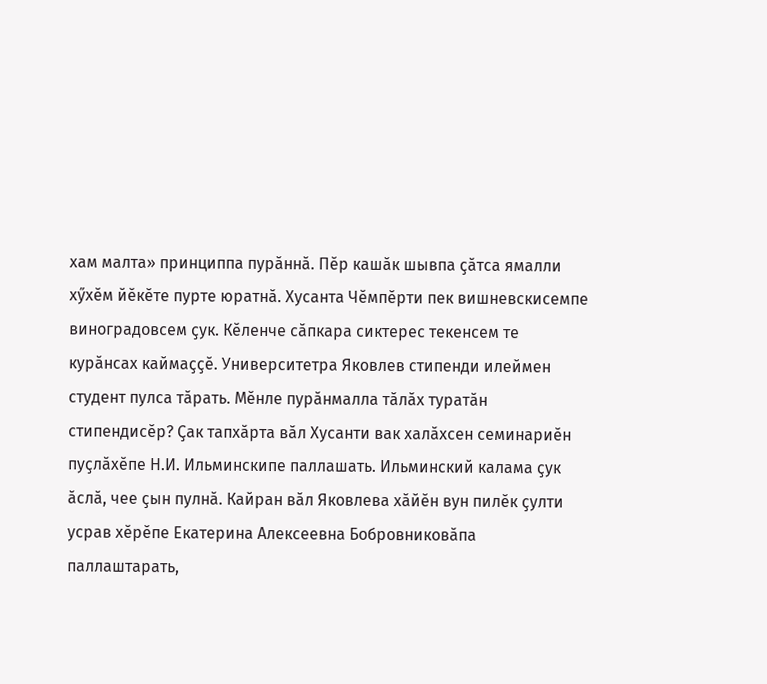хам малта» принциппа пурӑннӑ. Пӗр кашӑк шывпа ҫӑтса ямалли хӳхӗм йӗкӗте пурте юратнӑ. Хусанта Чӗмпӗрти пек вишневскисемпе виноградовсем ҫук. Кӗленче сӑпкара сиктерес текенсем те курӑнсах каймаҫҫӗ. Университетра Яковлев стипенди илеймен студент пулса тӑрать. Мӗнле пурӑнмалла тӑлӑх туратӑн стипендисӗр? Ҫак тапхӑрта вӑл Хусанти вак халӑхсен семинариӗн пуҫлӑхӗпе Н.И. Ильминскипе паллашать. Ильминский калама ҫук ӑслӑ, чее ҫын пулнӑ. Кайран вӑл Яковлева хӑйӗн вун пилӗк ҫулти усрав хӗрӗпе Екатерина Алексеевна Бобровниковӑпа паллаштарать,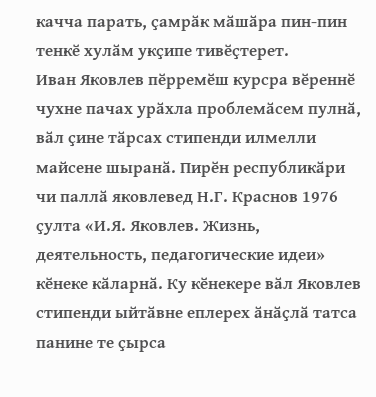качча парать, ҫамрӑк мӑшӑра пин-пин тенкӗ хулӑм укҫипе тивӗҫтерет.
Иван Яковлев пӗрремӗш курсра вӗреннӗ чухне пачах урӑхла проблемӑсем пулнӑ, вӑл ҫине тӑрсах стипенди илмелли майсене шыранӑ. Пирӗн республикӑри чи паллӑ яковлевед Н.Г. Краснов 1976 ҫулта «И.Я. Яковлев. Жизнь, деятельность, педагогические идеи» кӗнеке кӑларнӑ. Ку кӗнекере вӑл Яковлев стипенди ыйтӑвне еплерех ӑнӑҫлӑ татса панине те ҫырса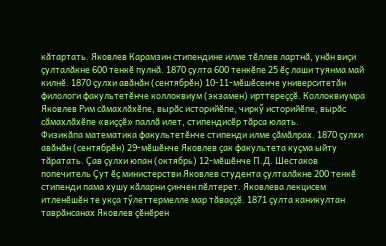кӑтартать. Яковлев Карамзин стипендине илме тӗллев лартнӑ, унӑн виҫи ҫулталӑкне 600 тенкӗ пулнӑ. 1870 ҫулта 600 тенкӗпе 25 ӗҫ лаши туянма май килнӗ. 1870 ҫулхи авӑнӑн (сентябрӗн) 10-11-мӗшӗсенче университетӑн филологи факультетӗнче коллоквиум (экзамен) ирттереҫҫӗ. Коллоквиумра Яковлев Рим сӑмахлӑхӗпе, вырӑс историйӗпе, чиркӳ историйӗпе, вырӑс сӑмахлӑхӗпе «виҫҫӗ» паллӑ илет, стипендисӗр тӑрса юлать.
Физикӑпа математика факультетӗнче стипенди илме ҫӑмӑлрах. 1870 ҫулхи авӑнӑн (сентябрӗн) 29-мӗшӗнче Яковлев ҫак факультета куҫма ыйту тӑратать. Ҫав ҫулхи юпан (октябрь) 12-мӗшӗнче П.Д. Шестаков попечитель Ҫут ӗҫ министерстви Яковлев студента ҫулталӑкне 200 тенкӗ стипенди пама хушу кӑларни ҫинчен пӗлтерет. Яковлева лекцисем итленӗшӗн те укҫа тӳлеттермелле мар тӑваҫҫӗ. 1871 ҫулта каникултан таврӑнсанах Яковлев ҫӗнӗрен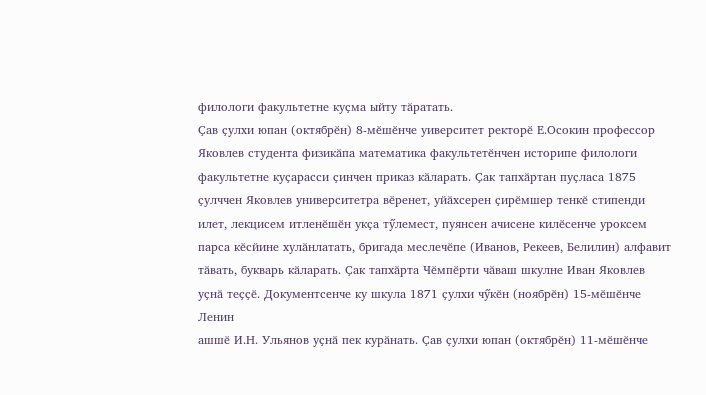филологи факультетне куҫма ыйту тӑратать.
Ҫав ҫулхи юпан (октябрӗн) 8-мӗшӗнче уиверситет ректорӗ Е.Осокин профессор Яковлев студента физикӑпа математика факультетӗнчен историпе филологи факультетне куҫарасси ҫинчен приказ кӑларать. Ҫак тапхӑртан пуҫласа 1875 ҫулччен Яковлев университетра вӗренет, уйӑхсерен ҫирӗмшер тенкӗ стипенди илет, лекцисем итленӗшӗн укҫа тӳлемест, пуянсен ачисене килӗсенче уроксем парса кӗсйине хулӑнлатать, бригада меслечӗпе (Иванов, Рекеев, Белилин) алфавит тӑвать, букварь кӑларать. Ҫак тапхӑрта Чӗмпӗрти чӑваш шкулне Иван Яковлев уҫнӑ теҫҫӗ. Документсенче ку шкула 1871 ҫулхи чӳкӗн (ноябрӗн) 15-мӗшӗнче Ленин
ашшӗ И.Н. Ульянов уҫнӑ пек курӑнать. Ҫав ҫулхи юпан (октябрӗн) 11-мӗшӗнче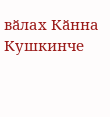вӑлах Кӑнна Кушкинче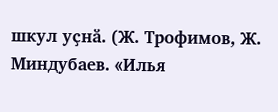шкул уҫнӑ. (Ж. Трофимов, Ж. Миндубаев. «Илья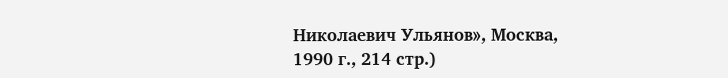Николаевич Ульянов», Москва, 1990 г., 214 стр.)